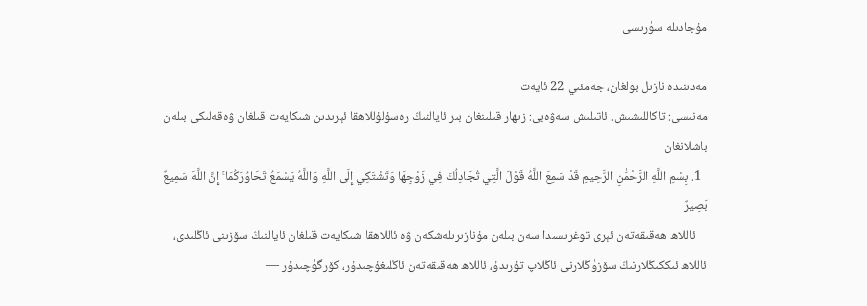مۇجادىلە سۈرىسى

مەدىنىدە نازىل بولغان، جەمئىي 22 ئايەت
مەنىسى: تاكاللىشىش. ئاتىلىش سەۋەبى: زىھار قىلىنغان بىر ئايالنىڭ رەسۇلۇللاھقا ئېرىدىن شىكايەت قىلغان ۋەقەلىكى بىلەن باشلانغان
  1. بِسْمِ اللَّهِ الرَّحْمَٰنِ الرَّحِيمِ قَدْ سَمِعَ اللَّهُ قَوْلَ الَّتِي تُجَادِلُكَ فِي زَوْجِهَا وَتَشْتَكِي إِلَى اللَّهِ وَاللَّهُ يَسْمَعُ تَحَاوُرَكُمَا ۚ إِنَّ اللَّهَ سَمِيعٌ بَصِيرٌ
    ئاللاھ ھەقىقەتەن ئېرى توغرىسىدا سەن بىلەن مۇنازىرىلەشكەن ۋە ئاللاھقا شىكايەت قىلغان ئايالنىڭ سۆزىنى ئاڭلىدى، ئاللاھ ئىككىڭلارنىڭ سۆزۈڭلارنى ئاڭلاپ تۇرىدۇ، ئاللاھ ھەقىقەتەن ئاڭلىغۇچىدۇر، كۆرگۈچىدۇر —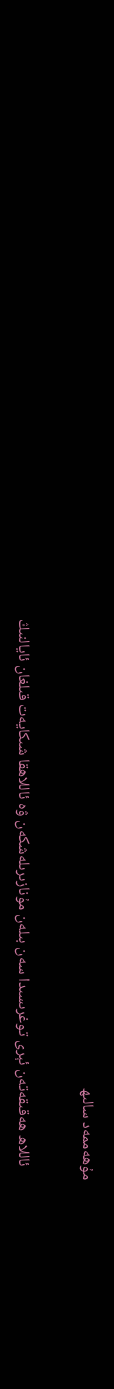مۇھەممەد سالىھ

    ئاللاھ ھەقىقەتەن ئېرى توغرىسىدا سەن بىلەن مۇنازىرىلەشكەن ۋە ئاللاھقا شىكايەت قىلغان ئايالنىڭ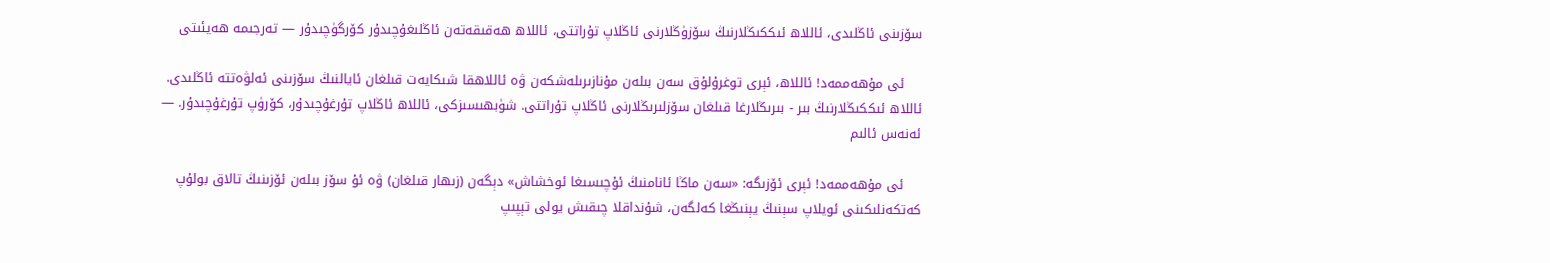سۆزىنى ئاڭلىدى، ئاللاھ ئىككىڭلارنىڭ سۆزۈڭلارنى ئاڭلاپ تۇراتتى، ئاللاھ ھەقىقەتەن ئاڭلىغۇچىدۇر كۆرگۈچىدۇر — تەرجىمە ھەيئىتى

    ئى مۇھەممەد! ئاللاھ، ئېرى توغرۇلۇق سەن بىلەن مۇنازىرىلەشكەن ۋە ئاللاھقا شىكايەت قىلغان ئايالنىڭ سۆزىنى ئەلۋەتتە ئاڭلىدى. ئاللاھ ئىككىڭلارنىڭ بىر - بىرىڭلارغا قىلغان سۆزلىرىڭلارنى ئاڭلاپ تۇراتتى. شۈبھىسىزكى، ئاللاھ ئاڭلاپ تۇرغۇچىدۇر، كۆرۈپ تۇرغۇچىدۇر. — ئەنەس ئالىم

    ئى مۇھەممەد! ئېرى ئۆزىگە: «سەن ماڭا ئانامنىڭ ئۇچىسىغا ئوخشاش» دېگەن (زىھار قىلغان) ۋە ئۇ سۆز بىلەن ئۆزىنىڭ تالاق بولۇپ كەتكەنلىكىنى ئويلاپ سېنىڭ يېنىڭغا كەلگەن، شۇنداقلا چىقىش يولى تېپىپ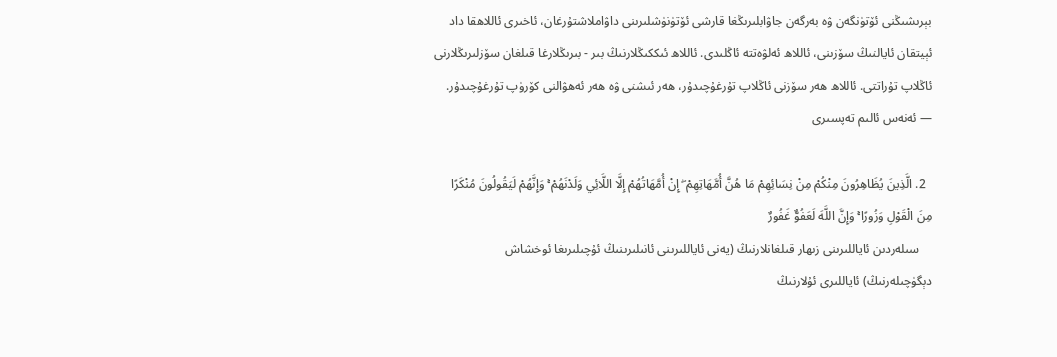بېرىشىڭنى ئۆتۈنگەن ۋە بەرگەن جاۋابلىرىڭغا قارشى ئۆتۈنۈشلىرىنى داۋاملاشتۇرغان، ئاخىرى ئاللاھقا داد ئېيتقان ئايالنىڭ سۆزىنى، ئاللاھ ئەلۋەتتە ئاڭلىدى. ئاللاھ ئىككىڭلارنىڭ بىر - بىرىڭلارغا قىلغان سۆزلىرىڭلارنى ئاڭلاپ تۇراتتى. ئاللاھ ھەر سۆزنى ئاڭلاپ تۇرغۇچىدۇر، ھەر ئىشنى ۋە ھەر ئەھۋالنى كۆرۈپ تۇرغۇچىدۇر. — ئەنەس ئالىم تەپسىرى

  2. الَّذِينَ يُظَاهِرُونَ مِنْكُمْ مِنْ نِسَائِهِمْ مَا هُنَّ أُمَّهَاتِهِمْ ۖ إِنْ أُمَّهَاتُهُمْ إِلَّا اللَّائِي وَلَدْنَهُمْ ۚ وَإِنَّهُمْ لَيَقُولُونَ مُنْكَرًا مِنَ الْقَوْلِ وَزُورًا ۚ وَإِنَّ اللَّهَ لَعَفُوٌّ غَفُورٌ
    سىلەردىن ئاياللىرىنى زىھار قىلغانلارنىڭ (يەنى ئاياللىرىنى ئانىلىرىنىڭ ئۇچىلىرىغا ئوخشاش دېگۈچىلەرنىڭ) ئاياللىرى ئۇلارنىڭ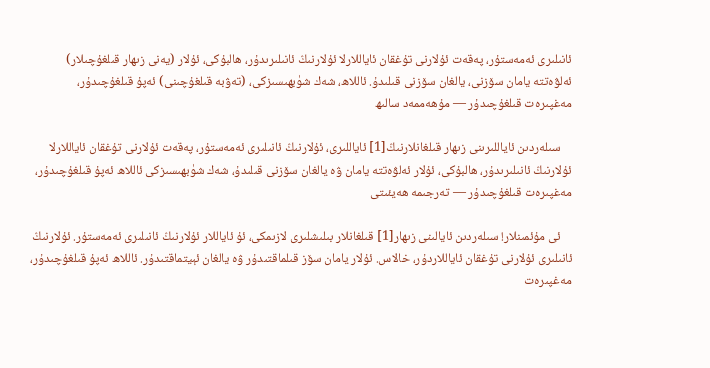ئانىلىرى ئەمەستۇر، پەقەت ئۇلارنى تۇغقان ئاياللارلا ئۇلارنىڭ ئانىلىرىدۇر، ھالبۇكى، ئۇلار (يەنى زىھار قىلغۇچىلار) ئەلۋەتتە يامان سۆزنى، يالغان سۆزنى قىلىدۇ. ئاللاھ، شەك شۈبھىسىزكى، (تەۋبە قىلغۇچىنى) ئەپۇ قىلغۇچىدۇر، مەغپىرەت قىلغۇچىدۇر — مۇھەممەد سالىھ

    سىلەردىن ئاياللىرىنى زىھار قىلغانلارنىڭ[1] ئاياللىرى، ئۇلارنىڭ ئانىلىرى ئەمەستۇر، پەقەت ئۇلارنى تۇغقان ئاياللارلا ئۇلارنىڭ ئانىلىرىدۇر، ھالبۇكى، ئۇلار ئەلۋەتتە يامان ۋە يالغان سۆزنى قىلىدۇ، شەك شۈبھىسىزكى ئاللاھ ئەپۇ قىلغۇچىدۇر، مەغپىرەت قىلغۇچىدۇر — تەرجىمە ھەيئىتى

    ئى مۇئمىنلار! سىلەردىن ئايالىنى زىھار[1] قىلغانلار بىلىشلىرى لازىمكى، ئۇ ئاياللار ئۇلارنىڭ ئانىلىرى ئەمەستۇر. ئۇلارنىڭ ئانىلىرى ئۇلارنى تۇغقان ئاياللاردۇر، خالاس. ئۇلار يامان سۆز قىلماقتىدۇر ۋە يالغان ئېيتماقتىدۇر. ئاللاھ ئەپۇ قىلغۇچىدۇر، مەغپىرەت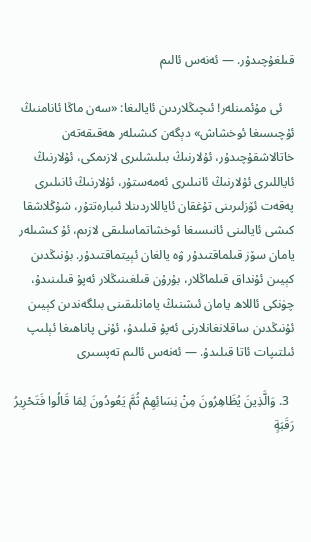قىلغۇچىدۇر. — ئەنەس ئالىم

    ئى مۇئمىنلەر! ئىچىڭلاردىن ئايالىغا: «سەن ماڭا ئانامنىڭ ئۇچىسىغا ئوخشاش» دېگەن كىشىلەر ھەقىقەتەن خاتالاشقۇچىدۇر، ئۇلارنىڭ بىلىشلىرى لازىمكى، ئۇلارنىڭ ئاياللىرى ئۇلارنىڭ ئانىلىرى ئەمەستۇر، ئۇلارنىڭ ئانىلىرى پەقەت ئۆزلىرىنى تۇغقان ئاياللاردىنلا ئىبارەتتۇر، شۇڭلاشقا كىشى ئايالىنى ئانىسىغا ئوخشاتماسلىقى لازىم، ئۇ كىشىلەر يامان سۆز قىلماقتىدۇر ۋە يالغان ئېيتماقتىدۇر. بۇنىڭدىن كېيىن ئۇنداق قىلماڭلار، بۇرۇن قىلغىنىڭلار ئەپۇ قىلىنىدۇ، چۈنكى ئاللاھ يامان ئىشنىڭ يامانلىقىنى بىلگەندىن كېيىن ئۇنىڭدىن ساقلانغانلارنى ئەپۇ قىلىدۇ، ئۇنى پاناھىغا ئېلىپ ئىلتىپات ئاتا قىلىدۇ. — ئەنەس ئالىم تەپسىرى

  3. وَالَّذِينَ يُظَاهِرُونَ مِنْ نِسَائِهِمْ ثُمَّ يَعُودُونَ لِمَا قَالُوا فَتَحْرِيرُ رَقَبَةٍ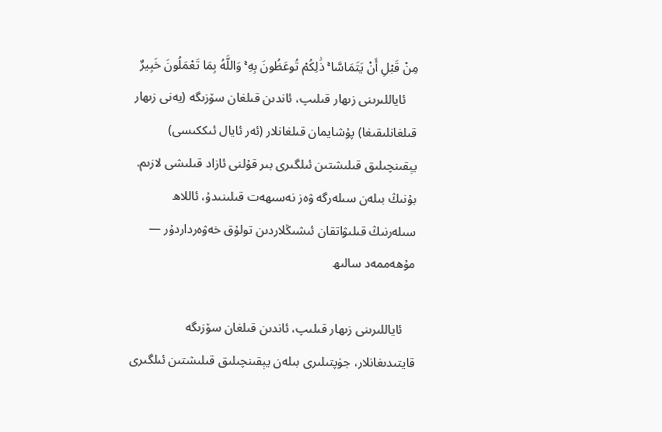مِنْ قَبْلِ أَنْ يَتَمَاسَّا ۚ ذَٰلِكُمْ تُوعَظُونَ بِهِ ۚ وَاللَّهُ بِمَا تَعْمَلُونَ خَبِيرٌ
    ئاياللىرىنى زىھار قىلىپ، ئاندىن قىلغان سۆزىگە (يەنى زىھار قىلغانلىقىغا) پۇشايمان قىلغانلار (ئەر ئايال ئىككىسى) يېقىنچىلىق قىلىشتىن ئىلگىرى بىر قۇلنى ئازاد قىلىشى لازىم. بۇنىڭ بىلەن سىلەرگە ۋەز نەسىھەت قىلىنىدۇ، ئاللاھ سىلەرنىڭ قىلىۋاتقان ئىشىڭلاردىن تولۇق خەۋەرداردۇر — مۇھەممەد سالىھ

    ئاياللىرىنى زىھار قىلىپ، ئاندىن قىلغان سۆزىگە قايتىدىغانلار، جۈپتىلىرى بىلەن يېقىنچىلىق قىلىشتىن ئىلگىرى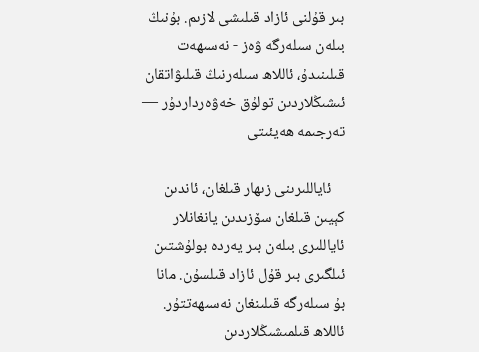بىر قۇلنى ئازاد قىلىشى لازىم. بۇنىڭ بىلەن سىلەرگە ۋەز - نەسىھەت قىلىنىدۇ، ئاللاھ سىلەرنىڭ قىلىۋاتقان ئىشىڭلاردىن تولۇق خەۋەرداردۇر — تەرجىمە ھەيئىتى

    ئاياللىرىنى زىھار قىلغان، ئاندىن كېيىن قىلغان سۆزىدىن يانغانلار ئاياللىرى بىلەن بىر يەردە بولۇشتىن ئىلگىرى بىر قۇل ئازاد قىلسۇن. مانا بۇ سىلەرگە قىلىنغان نەسىھەتتۇر. ئاللاھ قىلمىشىڭلاردىن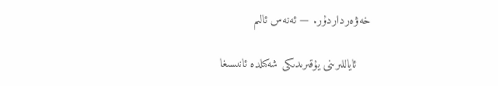خەۋەرداردۇر. — ئەنەس ئالىم

    ئاياللىرىنى يۇقىرىدىكى شەكىلدە ئانىسىغا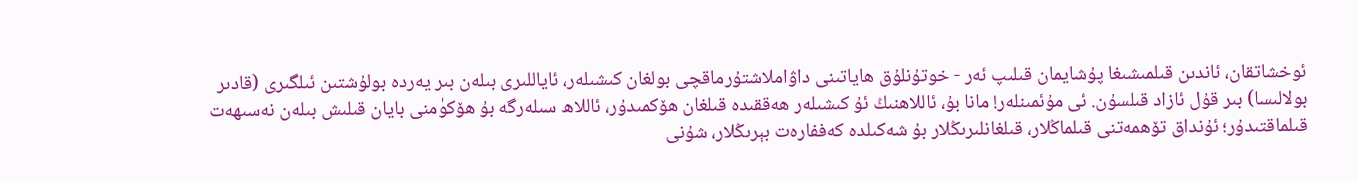ئوخشاتقان، ئاندىن قىلمىشىغا پۇشايمان قىلىپ ئەر - خوتۇنلۇق ھاياتىنى داۋاملاشتۇرماقچى بولغان كىشىلەر، ئاياللىرى بىلەن بىر يەردە بولۇشتىن ئىلگىرى (قادىر بولالىسا) بىر قۇل ئازاد قىلسۇن. ئى مۇئمىنلەر! مانا بۇ، ئاللاھنىڭ ئۇ كىشىلەر ھەققىدە قىلغان ھۆكمىدۇر، ئاللاھ سىلەرگە بۇ ھۆكۈمنى بايان قىلىش بىلەن نەسىھەت قىلماقتىدۇر؛ ئۇنداق تۆھمەتنى قىلماڭلار، قىلغانلىرىڭلار بۇ شەكىلدە كەففارەت بېرىڭلار، شۇنى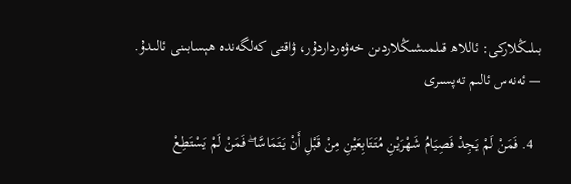بىلىڭلاركى: ئاللاھ قىلمىشىڭلاردىن خەۋەرداردۇر، ۋاقتى كەلگەندە ھېسابىنى ئالىدۇ. — ئەنەس ئالىم تەپسىرى

  4. فَمَنْ لَمْ يَجِدْ فَصِيَامُ شَهْرَيْنِ مُتَتَابِعَيْنِ مِنْ قَبْلِ أَنْ يَتَمَاسَّا ۖ فَمَنْ لَمْ يَسْتَطِعْ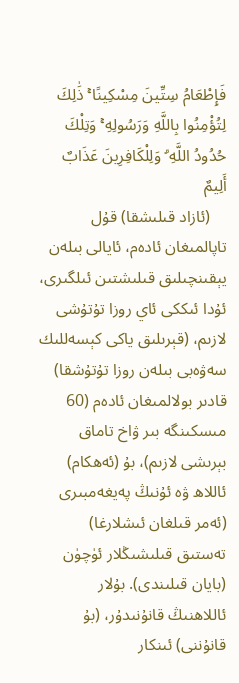فَإِطْعَامُ سِتِّينَ مِسْكِينًا ۚ ذَٰلِكَ لِتُؤْمِنُوا بِاللَّهِ وَرَسُولِهِ ۚ وَتِلْكَ حُدُودُ اللَّهِ ۗ وَلِلْكَافِرِينَ عَذَابٌ أَلِيمٌ
    (ئازاد قىلىشقا) قۇل تاپالمىغان ئادەم، ئايالى بىلەن يېقىنچىلىق قىلىشتىن ئىلگىرى، ئۇدا ئىككى ئاي روزا تۇتۇشى لازىم، (قېرىلىق ياكى كېسەللىك سەۋەبى بىلەن روزا تۇتۇشقا) قادىر بولالمىغان ئادەم (60 مىسكىنگە بىر ۋاخ تاماق بېرىشى لازىم)، بۇ (ئەھكام) ئاللاھ ۋە ئۇنىڭ پەيغەمبىرى (ئەمر قىلغان ئىشلارغا) تەستىق قىلىشىڭلار ئۈچۈن (بايان قىلىندى). بۇلار ئاللاھنىڭ قانۇنىدۇر، (بۇ قانۇننى) ئىنكار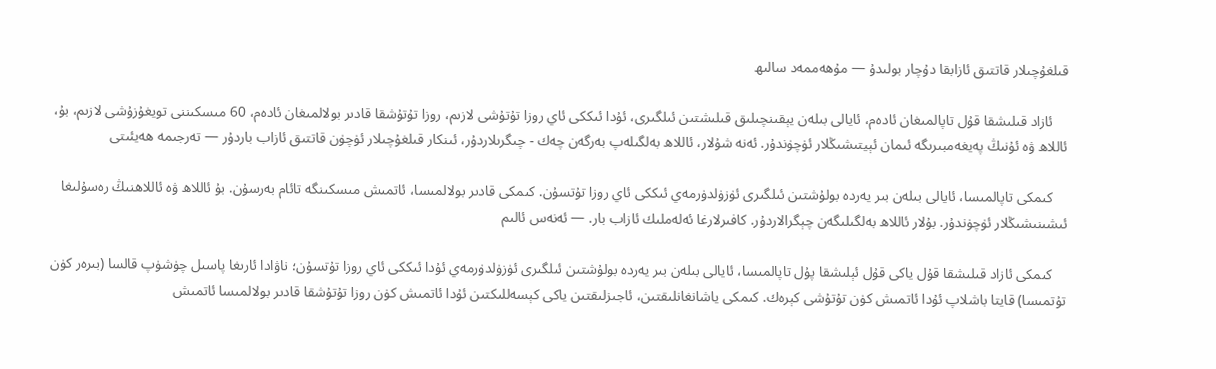قىلغۇچىلار قاتتىق ئازابقا دۇچار بولىدۇ — مۇھەممەد سالىھ

    ئازاد قىلىشقا قۇل تاپالمىغان ئادەم، ئايالى بىلەن يېقىنچىلىق قىلىشتىن ئىلگىرى، ئۇدا ئىككى ئاي روزا تۇتۇشى لازىم، روزا تۇتۇشقا قادىر بولالمىغان ئادەم، 60 مىسكىننى تويغۇزۇشى لازىم، بۇ، ئاللاھ ۋە ئۇنىڭ پەيغەمبىرىگە ئىمان ئېيتىشىڭلار ئۈچۈندۇر. ئەنە شۇلار، ئاللاھ بەلگىلەپ بەرگەن چەك - چىگرىلاردۇر، ئىنكار قىلغۇچىلار ئۈچۈن قاتتىق ئازاب باردۇر — تەرجىمە ھەيئىتى

    كىمكى تاپالمىسا، ئايالى بىلەن بىر يەردە بولۇشتىن ئىلگىرى ئۈزۈلدۈرمەي ئىككى ئاي روزا تۇتسۇن. كىمكى قادىر بولالمىسا، ئاتمىش مىسكىنگە تائام بەرسۇن. بۇ ئاللاھ ۋە ئاللاھنىڭ رەسۇلىغا ئىشىنىشىڭلار ئۈچۈندۇر. بۇلار ئاللاھ بەلگىلىگەن چېگرالاردۇر. كافىرلارغا ئەلەملىك ئازاب بار. — ئەنەس ئالىم

    كىمكى ئازاد قىلىشقا قۇل ياكى قۇل ئېلىشقا پۇل تاپالمىسا، ئايالى بىلەن بىر يەردە بولۇشتىن ئىلگىرى ئۈزۈلدۈرمەي ئۇدا ئىككى ئاي روزا تۇتسۇن؛ ناۋادا ئارىغا پاسىل چۈشۈپ قالسا (بىرەر كۈن تۇتمىسا) قايتا باشلاپ ئۇدا ئاتمىش كۈن تۇتۇشى كېرەك. كىمكى ياشانغانلىقتىن، ئاجىزلىقتىن ياكى كېسەللىكتىن ئۇدا ئاتمىش كۈن روزا تۇتۇشقا قادىر بولالمىسا ئاتمىش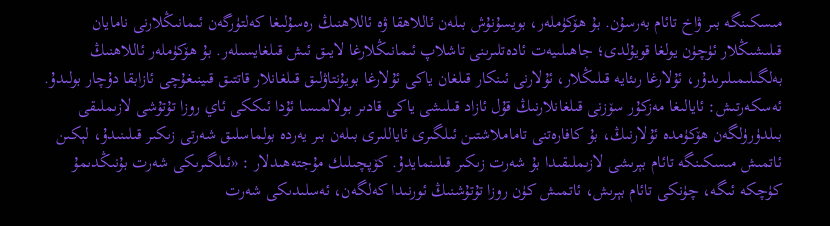مىسكىنگە بىر ۋاخ تائام بەرسۇن. بۇ ھۆكۈملەر، بويسۇنۇش بىلەن ئاللاھقا ۋە ئاللاھنىڭ رەسۇلىغا كەلتۈرگەن ئىمانىڭلارنى نامايان قىلىشىڭلار ئۈچۈن يولغا قويۇلدى؛ جاھىلىيەت ئادەتلىرىنى تاشلاپ ئىمانىڭلارغا لايىق ئىش قىلغايسىلەر. بۇ ھۆكۈملەر ئاللاھنىڭ بەلگىلىمىلىرىدۇر، ئۇلارغا رىئايە قىلىڭلار، ئۇلارنى ئىنكار قىلغان ياكى ئۇلارغا بويۇنتاۋلىق قىلغانلار قاتتىق قىينىغۇچى ئازابقا دۇچار بولىدۇ. ئەسكەرتىش: ئايالىغا مەزكۇر سۆزنى قىلغانلارنىڭ قۇل ئازاد قىلىشى ياكى قادىر بولالمىسا ئۇدا ئىككى ئاي روزا تۇتۇشى لازىملىقى بىلدۈرۈلگەن ھۆكۈمدە ئۇلارنىڭ، بۇ كافارەتنى تاماملاشتىن ئىلگىرى ئاياللىرى بىلەن بىر يەردە بولماسلىق شەرتى زىكىر قىلىنىدۇ، لېكىن ئاتمىش مىسكىنگە تائام بېرىشى لازىملىقىدا بۇ شەرت زىكىر قىلىنمايدۇ. كۆپچىلىك مۇجتەھىدلار : «ئىلگىرىكى شەرت بۇنىڭدىمۇ كۈچكە ئىگە، چۈنكى تائام بېرىش، ئاتمىش كۈن روزا تۇتۇشنىڭ ئورنىدا كەلگەن، ئەسلىدىكى شەرت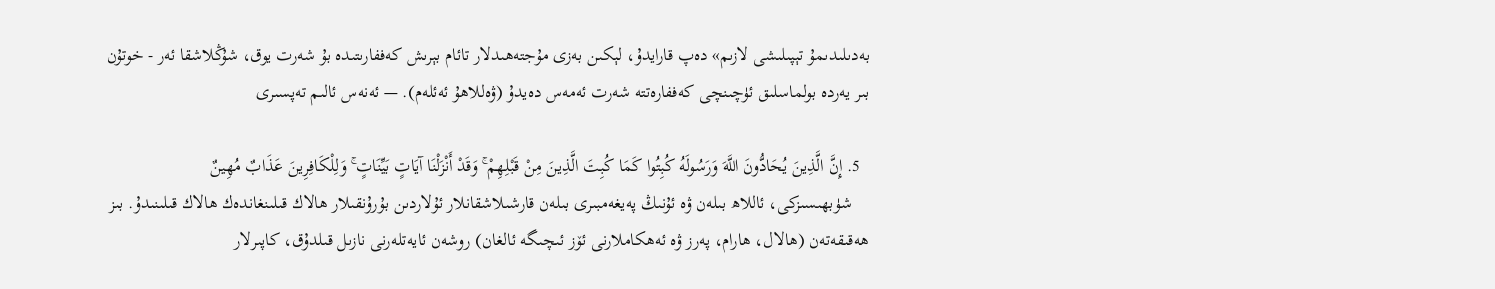بەدىلىدىمۇ تېپىلىشى لازىم» دەپ قارايدۇ، لېكىن بەزى مۇجتەھىدلار تائام بېرىش كەففارىتىدە بۇ شەرت يوق، شۇڭلاشقا ئەر - خوتۇن بىر يەردە بولماسلىق ئۈچىنچى كەففارەتتە شەرت ئەمەس دەيدۇ (ۋەللاھۇ ئەئلەم). — ئەنەس ئالىم تەپسىرى

  5. إِنَّ الَّذِينَ يُحَادُّونَ اللَّهَ وَرَسُولَهُ كُبِتُوا كَمَا كُبِتَ الَّذِينَ مِنْ قَبْلِهِمْ ۚ وَقَدْ أَنْزَلْنَا آيَاتٍ بَيِّنَاتٍ ۚ وَلِلْكَافِرِينَ عَذَابٌ مُهِينٌ
    شۈبھىسىزكى، ئاللاھ بىلەن ۋە ئۇنىڭ پەيغەمبىرى بىلەن قارشىلاشقانلار ئۇلاردىن بۇرۇنقىلار ھالاك قىلىنغاندەك ھالاك قىلىنىدۇ. بىز ھەقىقەتەن (ھالال، ھارام، پەرز ۋە ئەھكاملارنى ئۆز ئىچىگە ئالغان) روشەن ئايەتلەرنى نازىل قىلدۇق، كاپىرلار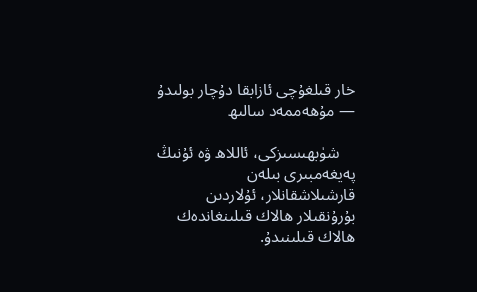خار قىلغۇچى ئازابقا دۇچار بولىدۇ — مۇھەممەد سالىھ

    شۈبھىسىزكى، ئاللاھ ۋە ئۇنىڭ پەيغەمبىرى بىلەن قارشىلاشقانلار، ئۇلاردىن بۇرۇنقىلار ھالاك قىلىنغاندەك ھالاك قىلىنىدۇ.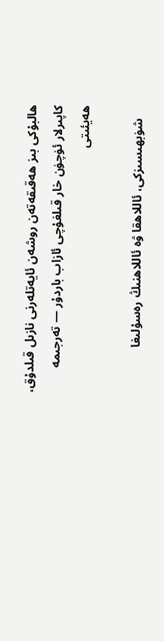ھالبۇكى بىز ھەقىقەتەن روشەن ئايەتلەرنى نازىل قىلدۇق، كاپىرلار ئۈچۈن خار قىلغۇچى ئازاب باردۇر — تەرجىمە ھەيئىتى

    شۈبھىسىزكى، ئاللاھقا ۋە ئاللاھنىڭ رەسۇلىغا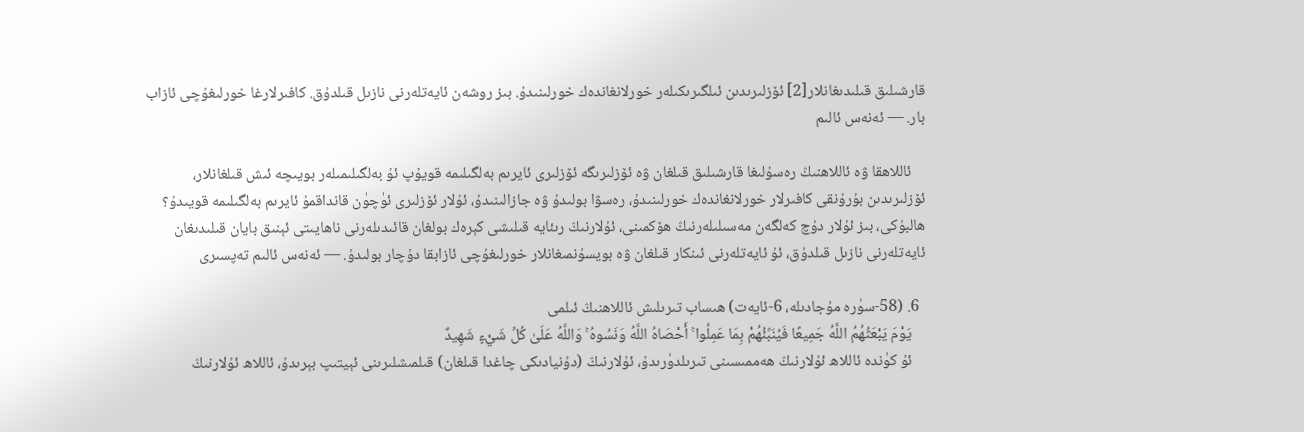قارشىلىق قىلىدىغانلار[2] ئۆزلىرىدىن ئىلگىرىكىلەر خورلانغاندەك خورلىنىدۇ. بىز روشەن ئايەتلەرنى نازىل قىلدۇق. كافىرلارغا خورلىغۇچى ئازاب بار. — ئەنەس ئالىم

    ئاللاھقا ۋە ئاللاھنىڭ رەسۇلىغا قارشىلىق قىلغان ۋە ئۆزلىرىگە ئۆزلىرى ئايرىم بەلگىلىمە قويۇپ ئۇ بەلگىلىمىلەر بويىچە ئىش قىلغانلار، ئۆزلىرىدىن بۇرۇنقى كافىرلار خورلانغاندەك خورلىنىدۇ، رەسۋا بولىدۇ ۋە جازالىنىدۇ، ئۇلار ئۆزلىرى ئۈچۈن قانداقمۇ ئايرىم بەلگىلىمە قويىدۇ؟ ھالبۇكى، بىز ئۇلار دۇچ كەلگەن مەسىلىلەرنىڭ ھۆكمىنى، ئۇلارنىڭ رىئايە قىلىشى كېرەك بولغان قائىدىلەرنى ناھايىتى ئېنىق بايان قىلىدىغان ئايەتلەرنى نازىل قىلدۇق، ئۇ ئايەتلەرنى ئىنكار قىلغان ۋە بويسۇنمىغانلار خورلىغۇچى ئازابقا دۇچار بولىدۇ. — ئەنەس ئالىم تەپسىرى

  6. (58-سۈرە مۇجادىلە، 6-ئايەت) ھىساب تىرىلىش ئاللاھنىڭ ئىلمى
    يَوْمَ يَبْعَثُهُمُ اللَّهُ جَمِيعًا فَيُنَبِّئُهُمْ بِمَا عَمِلُوا ۚ أَحْصَاهُ اللَّهُ وَنَسُوهُ ۚ وَاللَّهُ عَلَىٰ كُلِّ شَيْءٍ شَهِيدٌ
    ئۇ كۈندە ئاللاھ ئۇلارنىڭ ھەممىسىنى تىرىلدۈرىدۇ، ئۇلارنىڭ (دۇنيادىكى چاغدا قىلغان) قىلمىشلىرىنى ئېيتىپ بېرىدۇ، ئاللاھ ئۇلارنىڭ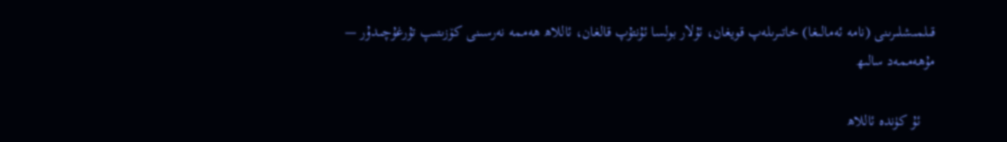قىلمىشلىرىنى (نامە ئەمالىغا) خاتىرىلەپ قويغان، ئۇلار بولسا ئۇنتۇپ قالغان، ئاللاھ ھەممە نەرسىنى كۆزىتىپ تۇرغۇچىدۇر — مۇھەممەد سالىھ

    ئۇ كۈندە ئاللاھ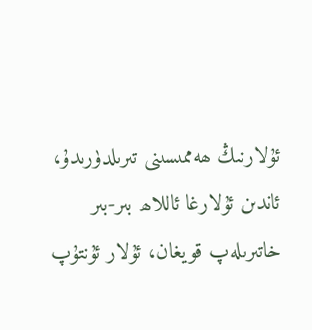ئۇلارنىڭ ھەممىسىنى تىرىلدۈرىدۇ، ئاندىن ئۇلارغا ئاللاھ بىر-بىر خاتىرىلەپ قويغان، ئۇلار ئۇنتۇپ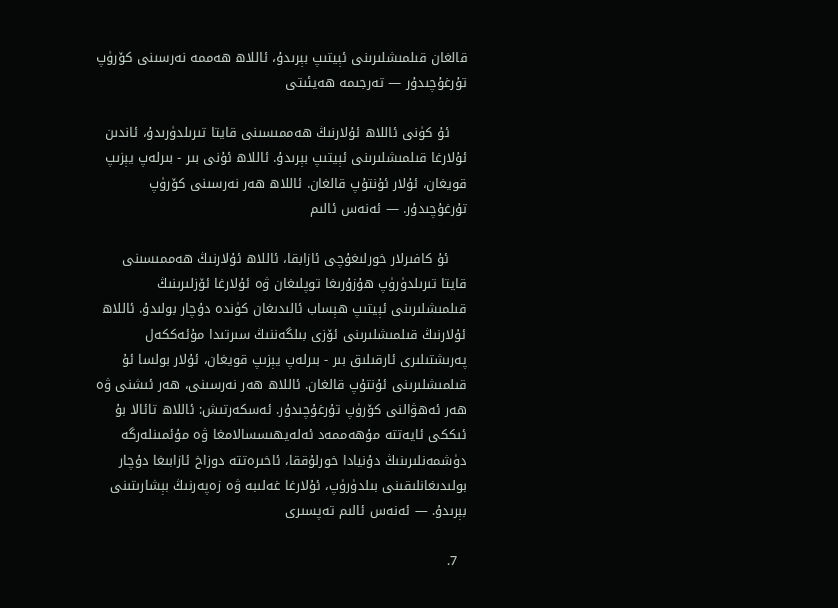قالغان قىلمىشلىرىنى ئېيتىپ بېرىدۇ، ئاللاھ ھەممە نەرسىنى كۆرۈپ تۇرغۇچىدۇر — تەرجىمە ھەيئىتى

    ئۇ كۈنى ئاللاھ ئۇلارنىڭ ھەممىسىنى قايتا تىرىلدۈرىدۇ، ئاندىن ئۇلارغا قىلمىشلىرىنى ئېيتىپ بېرىدۇ. ئاللاھ ئۇنى بىر - بىرلەپ يېزىپ قويغان، ئۇلار ئۇنتۇپ قالغان. ئاللاھ ھەر نەرسىنى كۆرۈپ تۇرغۇچىدۇر. — ئەنەس ئالىم

    ئۇ كافىرلار خورلىغۇچى ئازابقا، ئاللاھ ئۇلارنىڭ ھەممىسىنى قايتا تىرىلدۈرۈپ ھۇزۇرىغا توپلىغان ۋە ئۇلارغا ئۆزلىرىنىڭ قىلمىشلىرىنى ئېيتىپ ھېساب ئالىدىغان كۈندە دۇچار بولىدۇ. ئاللاھ ئۇلارنىڭ قىلمىشلىرىنى ئۆزى بىلگەننىڭ سىرتىدا مۇئەككەل پەرىشتىلىرى ئارقىلىق بىر - بىرلەپ يېزىپ قويغان، ئۇلار بولسا ئۇ قىلمىشلىرىنى ئۇنتۇپ قالغان. ئاللاھ ھەر نەرسىنى، ھەر ئىشنى ۋە ھەر ئەھۋالنى كۆرۈپ تۇرغۇچىدۇر. ئەسكەرتىش: ئاللاھ تائالا بۇ ئىككى ئايەتتە مۇھەممەد ئەلەيھىسسالامغا ۋە مۇئمىنلەرگە دۈشمەنلىرىنىڭ دۇنيادا خورلۇققا، ئاخىرەتتە دوزاخ ئازابىغا دۇچار بولىدىغانلىقىنى بىلدۈرۈپ، ئۇلارغا غەلىبە ۋە زەپەرنىڭ بېشارىتىنى بېرىدۇ. — ئەنەس ئالىم تەپسىرى

  7.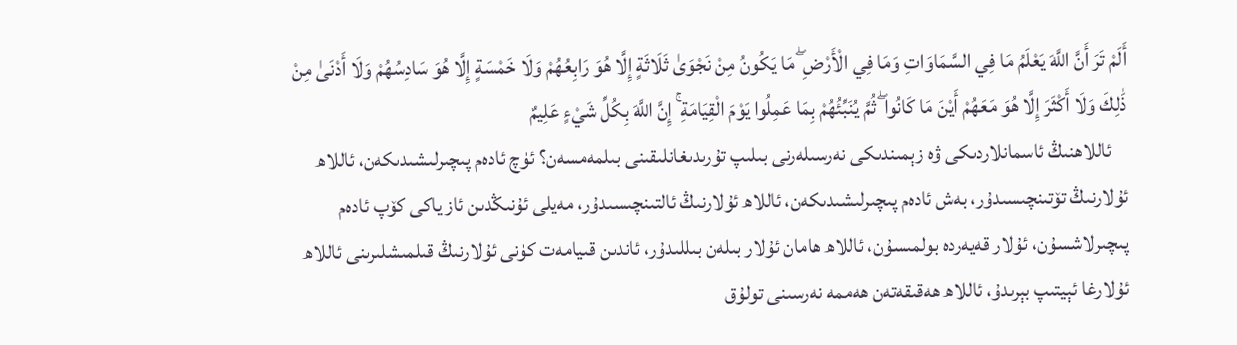أَلَمْ تَرَ أَنَّ اللَّهَ يَعْلَمُ مَا فِي السَّمَاوَاتِ وَمَا فِي الْأَرْضِ ۖ مَا يَكُونُ مِنْ نَجْوَىٰ ثَلَاثَةٍ إِلَّا هُوَ رَابِعُهُمْ وَلَا خَمْسَةٍ إِلَّا هُوَ سَادِسُهُمْ وَلَا أَدْنَىٰ مِنْ ذَٰلِكَ وَلَا أَكْثَرَ إِلَّا هُوَ مَعَهُمْ أَيْنَ مَا كَانُوا ۖ ثُمَّ يُنَبِّئُهُمْ بِمَا عَمِلُوا يَوْمَ الْقِيَامَةِ ۚ إِنَّ اللَّهَ بِكُلِّ شَيْءٍ عَلِيمٌ
    ئاللاھنىڭ ئاسمانلاردىكى ۋە زېمىندىكى نەرسىلەرنى بىلىپ تۇرىدىغانلىقىنى بىلمەمسەن؟ ئۈچ ئادەم پىچىرلىشىدىكەن، ئاللاھ ئۇلارنىڭ تۆتىنچىسىدۇر، بەش ئادەم پىچىرلىشىدىكەن، ئاللاھ ئۇلارنىڭ ئالتىنچىسىدۇر، مەيلى ئۇنىڭدىن ئاز ياكى كۆپ ئادەم پىچىرلاشسۇن، ئۇلار قەيەردە بولمىسۇن، ئاللاھ ھامان ئۇلار بىلەن بىللىدۇر، ئاندىن قىيامەت كۈنى ئۇلارنىڭ قىلمىشلىرىنى ئاللاھ ئۇلارغا ئېيتىپ بېرىدۇ، ئاللاھ ھەقىقەتەن ھەممە نەرسىنى تولۇق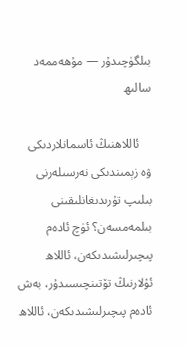بىلگۈچىدۇر — مۇھەممەد سالىھ

    ئاللاھنىڭ ئاسمانلاردىكى ۋە زېمىندىكى نەرسىلەرنى بىلىپ تۇرىدىغانلىقىنى بىلمەمسەن؟ ئۈچ ئادەم پىچىرلىشىدىكەن، ئاللاھ ئۇلارنىڭ تۆتىنچىسىدۇر، بەش ئادەم پىچىرلىشىدىكەن، ئاللاھ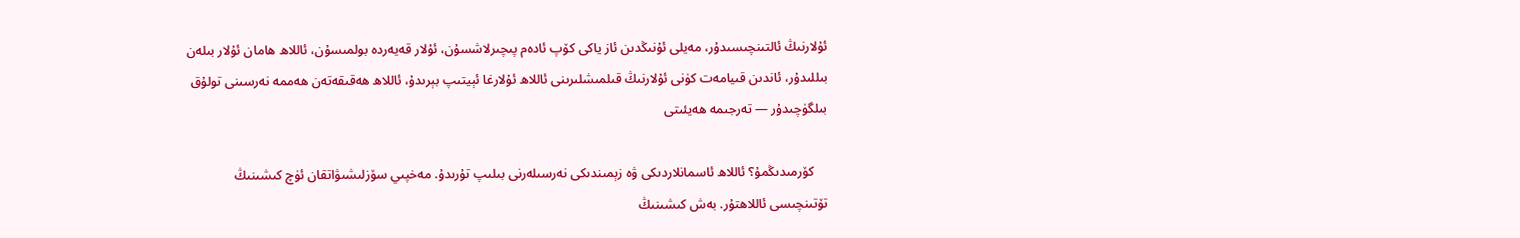ئۇلارنىڭ ئالتىنچىسىدۇر، مەيلى ئۇنىڭدىن ئاز ياكى كۆپ ئادەم پىچىرلاشسۇن، ئۇلار قەيەردە بولمىسۇن، ئاللاھ ھامان ئۇلار بىلەن بىللىدۇر، ئاندىن قىيامەت كۈنى ئۇلارنىڭ قىلمىشلىرىنى ئاللاھ ئۇلارغا ئېيتىپ بېرىدۇ، ئاللاھ ھەقىقەتەن ھەممە نەرسىنى تولۇق بىلگۈچىدۇر — تەرجىمە ھەيئىتى

    كۆرمىدىڭمۇ؟ ئاللاھ ئاسمانلاردىكى ۋە زېمىندىكى نەرسىلەرنى بىلىپ تۇرىدۇ. مەخپىي سۆزلىشىۋاتقان ئۈچ كىشىنىڭ تۆتىنچىسى ئاللاھتۇر. بەش كىشىنىڭ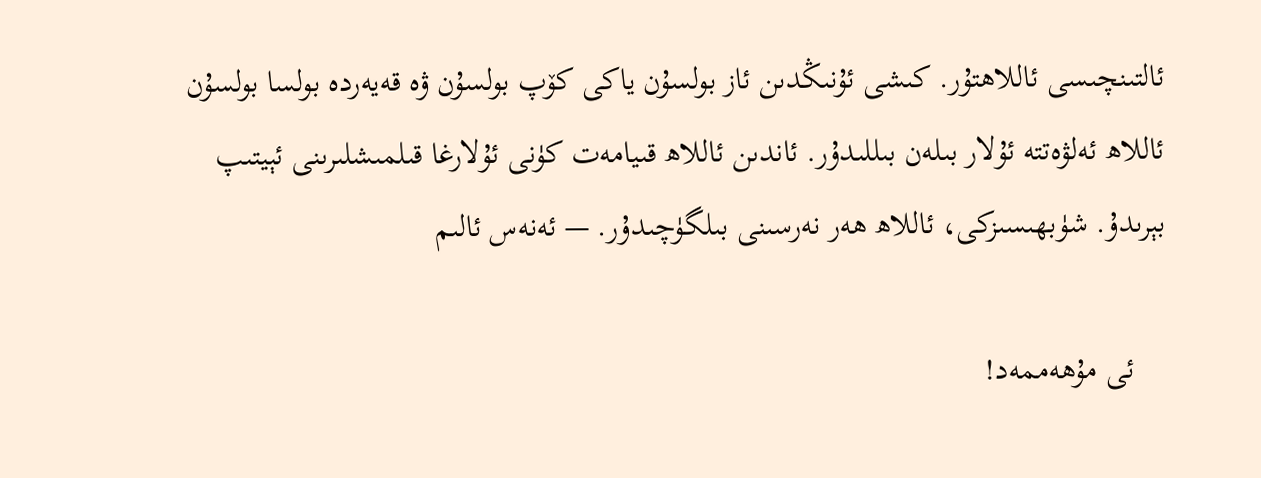ئالتىنچىسى ئاللاھتۇر. كىشى ئۇنىڭدىن ئاز بولسۇن ياكى كۆپ بولسۇن ۋە قەيەردە بولسا بولسۇن ئاللاھ ئەلۋەتتە ئۇلار بىلەن بىللىدۇر. ئاندىن ئاللاھ قىيامەت كۈنى ئۇلارغا قىلمىشلىرىنى ئېيتىپ بېرىدۇ. شۈبھىسىزكى، ئاللاھ ھەر نەرسىنى بىلگۈچىدۇر. — ئەنەس ئالىم

    ئى مۇھەممەد!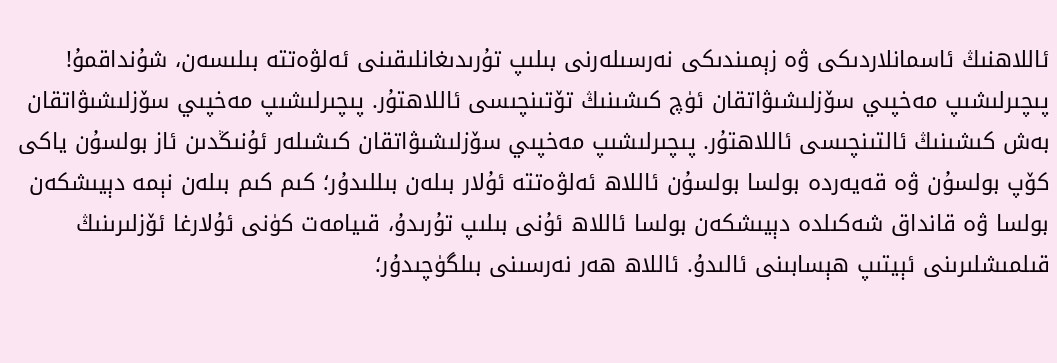ئاللاھنىڭ ئاسمانلاردىكى ۋە زېمىندىكى نەرسىلەرنى بىلىپ تۇرىدىغانلىقىنى ئەلۋەتتە بىلىسەن، شۇنداقمۇ! پىچىرلىشىپ مەخپىي سۆزلىشىۋاتقان ئۈچ كىشىنىڭ تۆتىنچىسى ئاللاھتۇر. پىچىرلىشىپ مەخپىي سۆزلىشىۋاتقان بەش كىشىنىڭ ئالتىنچىسى ئاللاھتۇر. پىچىرلىشىپ مەخپىي سۆزلىشىۋاتقان كىشىلەر ئۇنىڭدىن ئاز بولسۇن ياكى كۆپ بولسۇن ۋە قەيەردە بولسا بولسۇن ئاللاھ ئەلۋەتتە ئۇلار بىلەن بىللىدۇر؛ كىم كىم بىلەن نېمە دېيىشكەن بولسا ۋە قانداق شەكىلدە دېيىشكەن بولسا ئاللاھ ئۇنى بىلىپ تۇرىدۇ، قىيامەت كۈنى ئۇلارغا ئۆزلىرىنىڭ قىلمىشلىرىنى ئېيتىپ ھېسابىنى ئالىدۇ. ئاللاھ ھەر نەرسىنى بىلگۈچىدۇر؛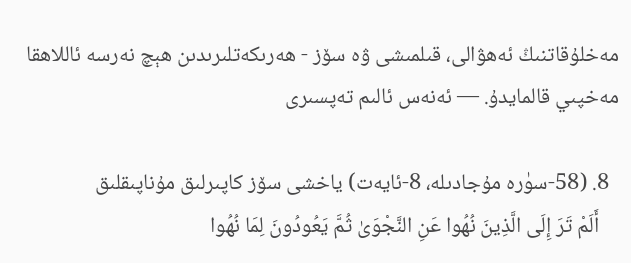مەخلۇقاتنىڭ ئەھۋالى، قىلمىشى ۋە سۆز - ھەرىكەتلىرىدىن ھېچ نەرسە ئاللاھقا مەخپىي قالمايدۇ. — ئەنەس ئالىم تەپسىرى

  8. (58-سۈرە مۇجادىلە، 8-ئايەت) ياخشى سۆز كاپىرلىق مۇناپىقلىق
    أَلَمْ تَرَ إِلَى الَّذِينَ نُهُوا عَنِ النَّجْوَىٰ ثُمَّ يَعُودُونَ لِمَا نُهُوا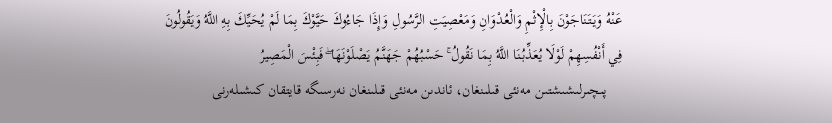عَنْهُ وَيَتَنَاجَوْنَ بِالْإِثْمِ وَالْعُدْوَانِ وَمَعْصِيَتِ الرَّسُولِ وَإِذَا جَاءُوكَ حَيَّوْكَ بِمَا لَمْ يُحَيِّكَ بِهِ اللَّهُ وَيَقُولُونَ فِي أَنْفُسِهِمْ لَوْلَا يُعَذِّبُنَا اللَّهُ بِمَا نَقُولُ ۚ حَسْبُهُمْ جَهَنَّمُ يَصْلَوْنَهَا ۖ فَبِئْسَ الْمَصِيرُ
    پىچىرلىشىشتىن مەنئى قىلىنغان، ئاندىن مەنئى قىلىنغان نەرسىگە قايتقان كىشىلەرنى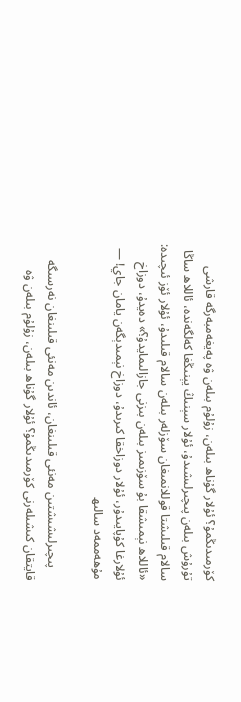كۆرمىدىڭمۇ؟ ئۇلار گۇناھ بىلەن، زۇلۇم بىلەن ۋە پەيغەمبەرگە قارشى تۇرۇش بىلەن پىچىرلىشىدۇ، ئۇلار سېنىڭ يېنىڭغا كەلگەندە، ئاللاھ ساڭا سالام قىلىشتا قوللانمىغان سۆزلەر بىلەن سالام قىلىدۇ، ئۇلار ئۆز ئىچىدە: «ئاللاھ نېمىشقا بۇ سۆزىمىز بىلەن بىزنى جازالىمايدۇ؟» دەيدۇ، دوزاخ ئۇلارغا كۇپايىدۇر، ئۇلار دوزاخقا كىرىدۇ، دوزاخ نېمىدېگەن يامان جاي! — مۇھەممەد سالىھ

    پىچىرلىشىشتىن مەنئى قىلىنغان، ئاندىن مەنئى قىلىنغان نەرسىگە قايتقان كىشىلەرنى كۆرمىدىڭمۇ؟ ئۇلار گۇناھ بىلەن، زۇلۇم بىلەن ۋە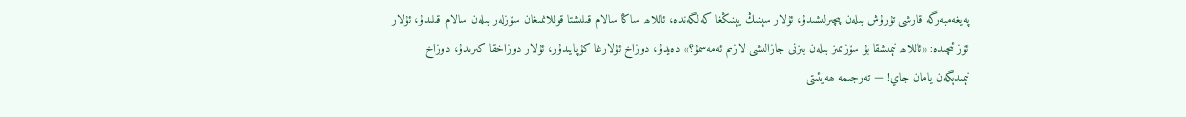پەيغەمبەرگە قارشى تۇرۇش بىلەن پىچىرلىشىدۇ، ئۇلار سېنىڭ يېنىڭغا كەلگەندە، ئاللاھ ساڭا سالام قىلىشتا قوللانمىغان سۆزلەر بىلەن سالام قىلىدۇ، ئۇلار ئۆز ئىچىدە: «ئاللاھ نېمىشقا بۇ سۆزىمىز بىلەن بىزنى جازالىشى لازىم ئەمەسمۇ؟» دەيدۇ، دوزاخ ئۇلارغا كۇپايىدۇر، ئۇلار دوزاخقا كىرىدۇ، دوزاخ نېمىدېگەن يامان جاي! — تەرجىمە ھەيئىتى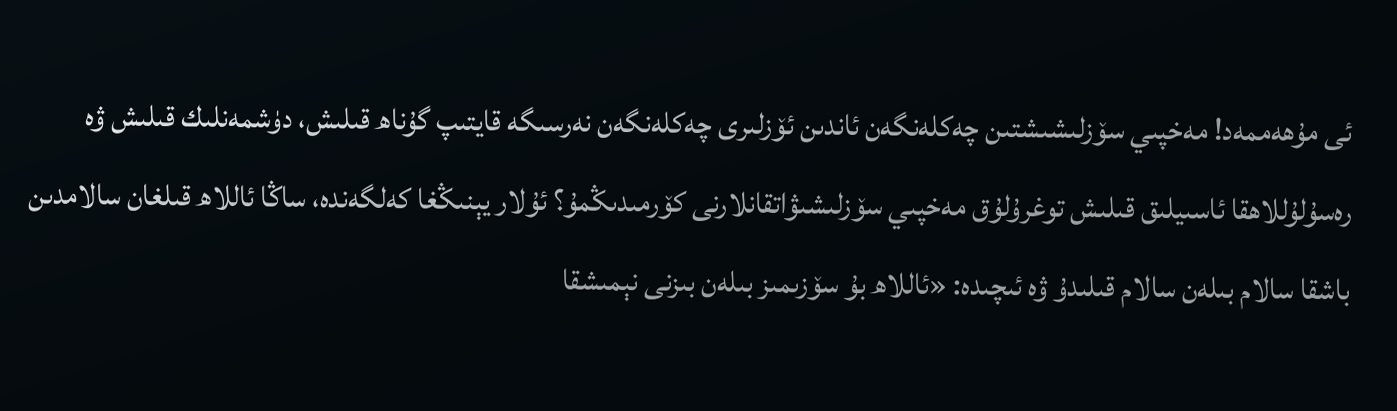ئى مۇھەممەد! مەخپىي سۆزلىشىشتىن چەكلەنگەن ئاندىن ئۆزلىرى چەكلەنگەن نەرسىگە قايتىپ گۇناھ قىلىش، دۈشمەنلىك قىلىش ۋە رەسۇلۇللاھقا ئاسىيلىق قىلىش توغرۇلۇق مەخپىي سۆزلىشىۋاتقانلارنى كۆرمىدىڭمۇ؟ ئۇلار يېنىڭغا كەلگەندە، ساڭا ئاللاھ قىلغان سالامدىن باشقا سالام بىلەن سالام قىلىدۇ ۋە ئىچىدە: «ئاللاھ بۇ سۆزىمىز بىلەن بىزنى نېمىشقا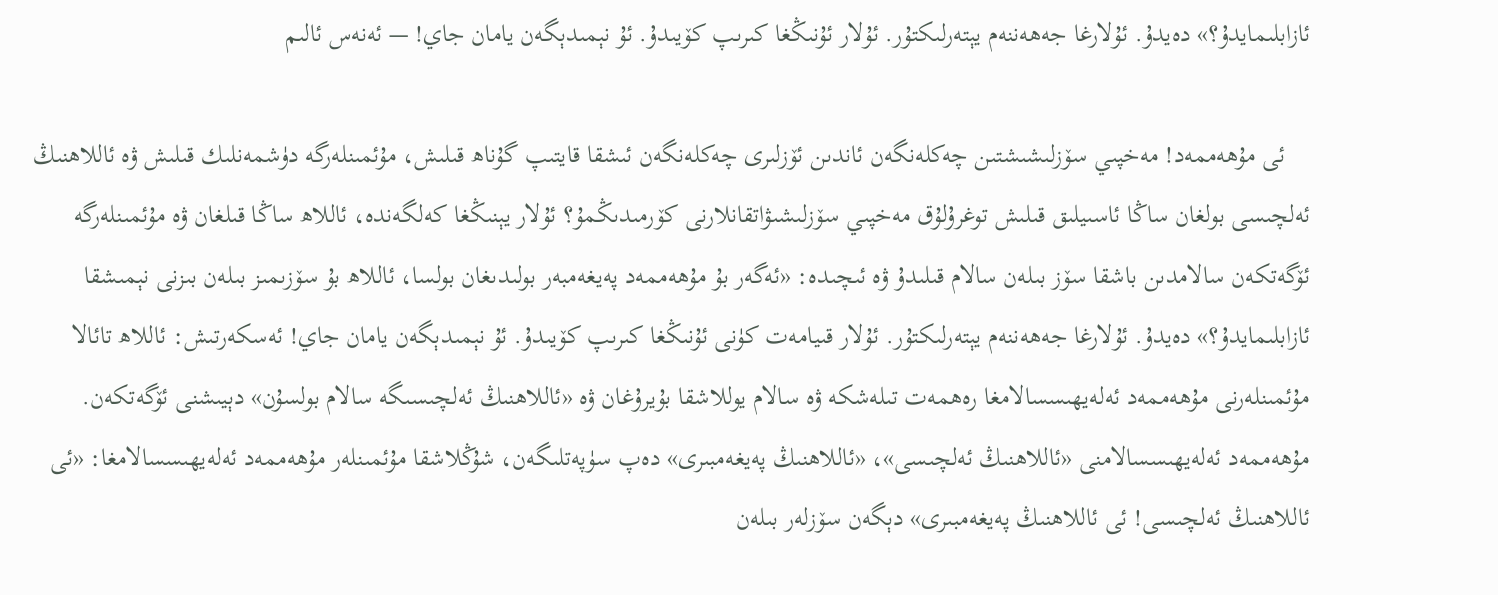ئازابلىمايدۇ؟» دەيدۇ. ئۇلارغا جەھەننەم يېتەرلىكتۇر. ئۇلار ئۇنىڭغا كىرىپ كۆيىدۇ. ئۇ نېمىدېگەن يامان جاي! — ئەنەس ئالىم

    ئى مۇھەممەد! مەخپىي سۆزلىشىشتىن چەكلەنگەن ئاندىن ئۆزلىرى چەكلەنگەن ئىشقا قايتىپ گۇناھ قىلىش، مۇئمىنلەرگە دۈشمەنلىك قىلىش ۋە ئاللاھنىڭ ئەلچىسى بولغان ساڭا ئاسىيلىق قىلىش توغرۇلۇق مەخپىي سۆزلىشىۋاتقانلارنى كۆرمىدىڭمۇ؟ ئۇلار يېنىڭغا كەلگەندە، ئاللاھ ساڭا قىلغان ۋە مۇئمىنلەرگە ئۆگەتكەن سالامدىن باشقا سۆز بىلەن سالام قىلىدۇ ۋە ئىچىدە: «ئەگەر بۇ مۇھەممەد پەيغەمبەر بولىدىغان بولسا، ئاللاھ بۇ سۆزىمىز بىلەن بىزنى نېمىشقا ئازابلىمايدۇ؟» دەيدۇ. ئۇلارغا جەھەننەم يېتەرلىكتۇر. ئۇلار قىيامەت كۈنى ئۇنىڭغا كىرىپ كۆيىدۇ. ئۇ نېمىدېگەن يامان جاي! ئەسكەرتىش: ئاللاھ تائالا مۇئمىنلەرنى مۇھەممەد ئەلەيھىسسالامغا رەھمەت تىلەشكە ۋە سالام يوللاشقا بۇيرۇغان ۋە «ئاللاھنىڭ ئەلچىسىگە سالام بولسۇن» دېيىشنى ئۆگەتكەن. مۇھەممەد ئەلەيھىسسالامنى «ئاللاھنىڭ ئەلچىسى»، «ئاللاھنىڭ پەيغەمبىرى» دەپ سۈپەتلىگەن، شۇڭلاشقا مۇئمىنلەر مۇھەممەد ئەلەيھىسسالامغا: «ئى ئاللاھنىڭ ئەلچىسى! ئى ئاللاھنىڭ پەيغەمبىرى» دېگەن سۆزلەر بىلەن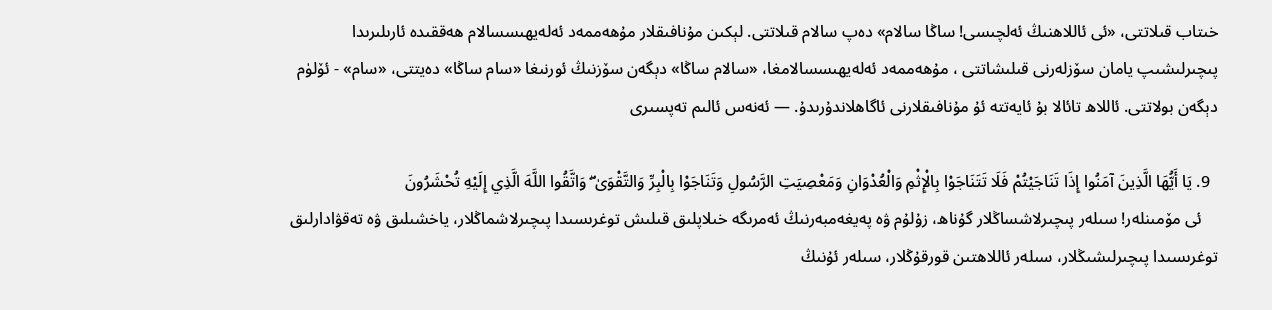خىتاب قىلاتتى، «ئى ئاللاھنىڭ ئەلچىسى! ساڭا سالام» دەپ سالام قىلاتتى. لېكىن مۇنافىقلار مۇھەممەد ئەلەيھىسسالام ھەققىدە ئارىلىرىدا پىچىرلىشىپ يامان سۆزلەرنى قىلىشاتتى ، مۇھەممەد ئەلەيھىسسالامغا، «سالام ساڭا» دېگەن سۆزنىڭ ئورنىغا «سام ساڭا» دەيتتى، «سام» - ئۆلۈم دېگەن بولاتتى. ئاللاھ تائالا بۇ ئايەتتە ئۇ مۇنافىقلارنى ئاگاھلاندۇرىدۇ. — ئەنەس ئالىم تەپسىرى

  9. يَا أَيُّهَا الَّذِينَ آمَنُوا إِذَا تَنَاجَيْتُمْ فَلَا تَتَنَاجَوْا بِالْإِثْمِ وَالْعُدْوَانِ وَمَعْصِيَتِ الرَّسُولِ وَتَنَاجَوْا بِالْبِرِّ وَالتَّقْوَىٰ ۖ وَاتَّقُوا اللَّهَ الَّذِي إِلَيْهِ تُحْشَرُونَ
    ئى مۆمىنلەر! سىلەر پىچىرلاشساڭلار گۇناھ، زۇلۇم ۋە پەيغەمبەرنىڭ ئەمرىگە خىلاپلىق قىلىش توغرىسىدا پىچىرلاشماڭلار، ياخشىلىق ۋە تەقۋادارلىق توغرىسىدا پىچىرلىشىڭلار، سىلەر ئاللاھتىن قورقۇڭلار، سىلەر ئۇنىڭ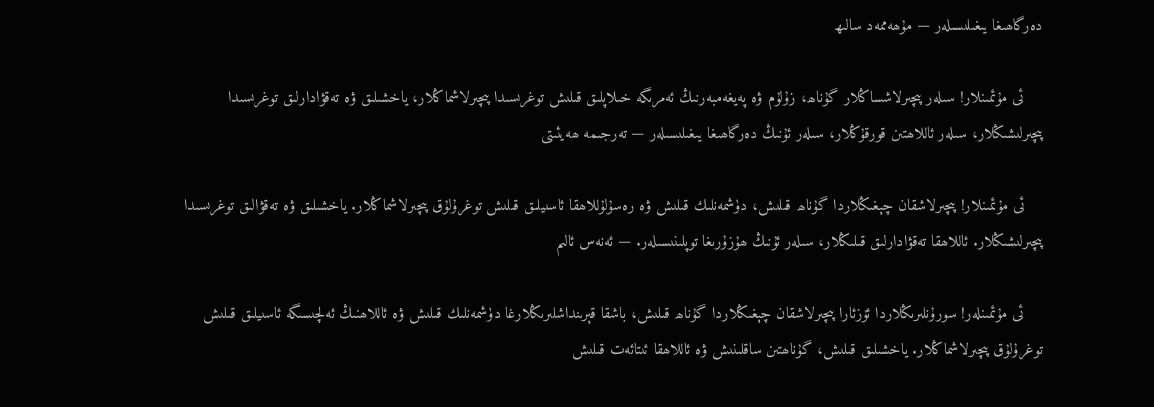دەرگاھىغا يىغىلىسىلەر — مۇھەممەد سالىھ

    ئى مۇئمىنلار! سىلەر پىچىرلاشساڭلار گۇناھ، زۇلۇم ۋە پەيغەمبەرنىڭ ئەمرىگە خىلاپلىق قىلىش توغرىسىدا پىچىرلاشماڭلار، ياخشىلىق ۋە تەقۋادارلىق توغرىسىدا پىچىرلىشىڭلار، سىلەر ئاللاھتىن قورقۇڭلار، سىلەر ئۇنىڭ دەرگاھىغا يىغىلىسىلەر — تەرجىمە ھەيئىتى

    ئى مۇئمىنلار! پىچىرلاشقان چېغىڭلاردا گۇناھ قىلىش، دۈشمەنلىك قىلىش ۋە رەسۇلۇللاھقا ئاسىيلىق قىلىش توغرۇلۇق پىچىرلاشماڭلار. ياخشىلىق ۋە تەقۋالىق توغرىسىدا پىچىرلىشىڭلار. ئاللاھقا تەقۋادارلىق قىلىڭلار، سىلەر ئۇنىڭ ھۇزۇرىغا توپلىنىسىلەر. — ئەنەس ئالىم

    ئى مۇئمىنلەر! سورۇنلىرىڭلاردا ئۆزئارا پىچىرلاشقان چېغىڭلاردا گۇناھ قىلىش، باشقا قېرىنداشلىرىڭلارغا دۈشمەنلىك قىلىش ۋە ئاللاھنىڭ ئەلچىسىگە ئاسىيلىق قىلىش توغرۇلۇق پىچىرلاشماڭلار. ياخشىلىق قىلىش، گۇناھتىن ساقلىنىش ۋە ئاللاھقا ئىتائەت قىلىش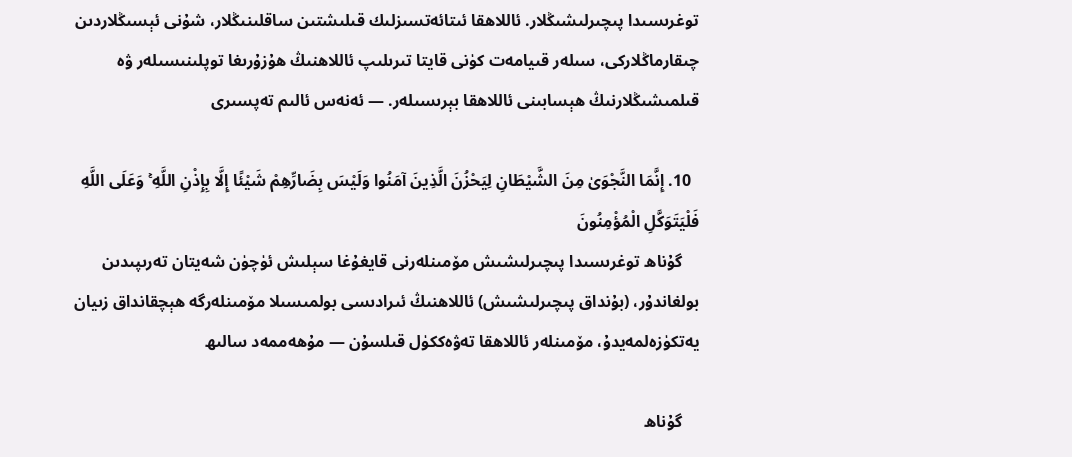توغرىسىدا پىچىرلىشىڭلار. ئاللاھقا ئىتائەتسىزلىك قىلىشتىن ساقلىنىڭلار، شۇنى ئېسىڭلاردىن چىقارماڭلاركى، سىلەر قىيامەت كۈنى قايتا تىرىلىپ ئاللاھنىڭ ھۇزۇرىغا توپلىنىسىلەر ۋە قىلمىشىڭلارنىڭ ھېسابىنى ئاللاھقا بېرىسىلەر. — ئەنەس ئالىم تەپسىرى

  10. إِنَّمَا النَّجْوَىٰ مِنَ الشَّيْطَانِ لِيَحْزُنَ الَّذِينَ آمَنُوا وَلَيْسَ بِضَارِّهِمْ شَيْئًا إِلَّا بِإِذْنِ اللَّهِ ۚ وَعَلَى اللَّهِ فَلْيَتَوَكَّلِ الْمُؤْمِنُونَ
    گۇناھ توغرىسىدا پىچىرلىشىش مۆمىنلەرنى قايغۇغا سېلىش ئۈچۈن شەيتان تەرىپىدىن بولغاندۇر، (بۇنداق پىچىرلىشىش) ئاللاھنىڭ ئىرادىسى بولمىسىلا مۆمىنلەرگە ھېچقانداق زىيان يەتكۈزەلمەيدۇ، مۆمىنلەر ئاللاھقا تەۋەككۈل قىلسۇن — مۇھەممەد سالىھ

    گۇناھ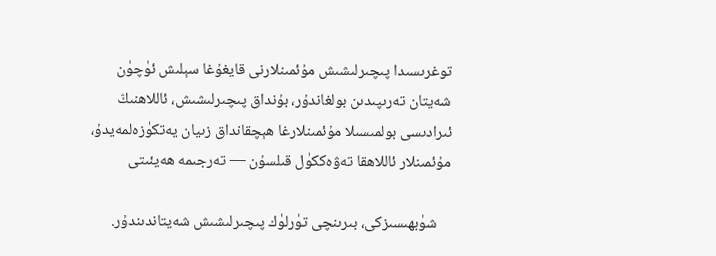توغرىسىدا پىچىرلىشىش مۇئمىنلارنى قايغۇغا سېلىش ئۈچۈن شەيتان تەرىپىدىن بولغاندۇر، بۇنداق پىچىرلىشىش، ئاللاھنىڭ ئىرادىسى بولمىسىلا مۇئمىنلارغا ھېچقانداق زىيان يەتكۈزەلمەيدۇ، مۇئمىنلار ئاللاھقا تەۋەككۈل قىلسۇن — تەرجىمە ھەيئىتى

    شۈبھىسىزكى، بىرىنچى تۈرلۈك پىچىرلىشىش شەيتاندىندۇر.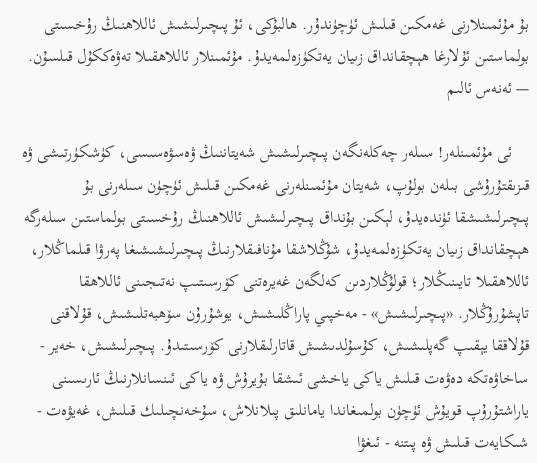بۇ مۇئمىنلارنى غەمكىن قىلىش ئۈچۈندۇر. ھالبۇكى، ئۇ پىچىرلىشىش ئاللاھنىڭ رۇخسىتى بولماستىن ئۇلارغا ھېچقانداق زىيان يەتكۈزەلمەيدۇ. مۇئمىنلار ئاللاھقىلا تەۋەككۇل قىلسۇن. — ئەنەس ئالىم

    ئى مۇئمىنلەر! سىلەر چەكلەنگەن پىچىرلىشىش شەيتاننىڭ ۋەسۋەسىسى، كۈشكۈرتىشى ۋە قىزىقتۇرۇشى بىلەن بولۇپ، شەيتان مۇئمىنلەرنى غەمكىن قىلىش ئۈچۈن سىلەرنى بۇ پىچىرلىشىشقا ئۈندەيدۇ، لېكىن بۇنداق پىچىرلىشىش ئاللاھنىڭ رۇخسىتى بولماستىن سىلەرگە ھېچقانداق زىيان يەتكۈزەلمەيدۇ، شۇڭلاشقا مۇنافىقلارنىڭ پىچىرلىشىشىغا پەرۋا قىلماڭلار، ئاللاھقىلا تايىنىڭلار؛ قولۇڭلاردىن كەلگەن غەيرەتنى كۆرسىتىپ نەتىجىنى ئاللاھقا تاپشۇرۇڭلار. «پىچىرلىشىش» - مەخپىي پاراڭلىشىش، يوشۇرۇن سۆھبەتلىشىش، قۇلاقنى قۇلاققا يېقىپ گەپلىشىش، كۇسۇلدىشىش قاتارلىقلارنى كۆرسىتىدۇ. پىچىرلىشىش، خەير - ساخاۋەتكە دەۋەت قىلىش ياكى ياخشى ئىشقا بۇيرۇش ۋە ياكى ئىنسانلارنىڭ ئارىسىنى ياراشتۇرۇپ قويۇش ئۈچۈن بولمىغاندا يامانلىق پىلانلاش، سۇخەنچىلىك قىلىش، غەيۋەت - شىكايەت قىلىش ۋە پىتنە - ئىغۋا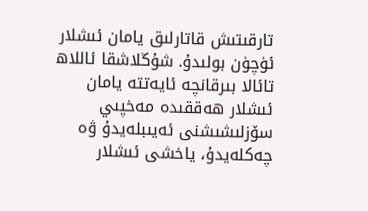تارقىتىش قاتارلىق يامان ئىشلار ئۈچۈن بولىدۇ. شۇڭلاشقا ئاللاھ تائالا بىرقانچە ئايەتتە يامان ئىشلار ھەققىدە مەخپىي سۆزلىشىشنى ئەيىبلەيدۇ ۋە چەكلەيدۇ، ياخشى ئىشلار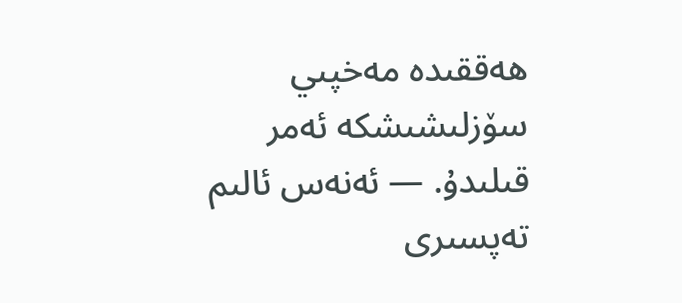ھەققىدە مەخپىي سۆزلىشىشكە ئەمر قىلىدۇ. — ئەنەس ئالىم تەپسىرى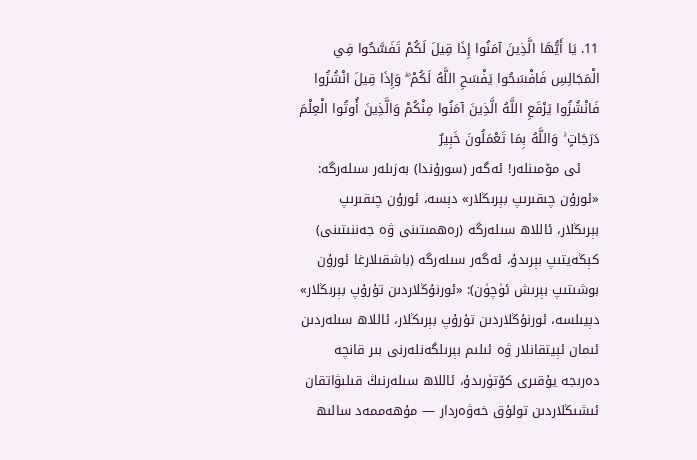11. يَا أَيُّهَا الَّذِينَ آمَنُوا إِذَا قِيلَ لَكُمْ تَفَسَّحُوا فِي الْمَجَالِسِ فَافْسَحُوا يَفْسَحِ اللَّهُ لَكُمْ ۖ وَإِذَا قِيلَ انْشُزُوا فَانْشُزُوا يَرْفَعِ اللَّهُ الَّذِينَ آمَنُوا مِنْكُمْ وَالَّذِينَ أُوتُوا الْعِلْمَ دَرَجَاتٍ ۚ وَاللَّهُ بِمَا تَعْمَلُونَ خَبِيرٌ
    ئى مۆمىنلەر! ئەگەر (سورۇندا) بەزىلەر سىلەرگە: «ئورۇن چىقىرىپ بېرىڭلار» دېسە، ئورۇن چىقىرىپ بېرىڭلار، ئاللاھ سىلەرگە (رەھمىتىنى ۋە جەننىتىنى) كېڭەيتىپ بېرىدۇ، ئەگەر سىلەرگە (باشقىلارغا ئورۇن بوشىتىپ بېرىش ئۈچۈن): «ئورنۇڭلاردىن تۇرۇپ بېرىڭلار» دېيىلسە، ئورنۇڭلاردىن تۇرۇپ بېرىڭلار، ئاللاھ سىلەردىن ئىمان ئېيتقانلار ۋە ئىلىم بېرىلگەنلەرنى بىر قانچە دەرىجە يۇقىرى كۆتۈرىدۇ، ئاللاھ سىلەرنىڭ قىلىۋاتقان ئىشىڭلاردىن تولۇق خەۋەردار — مۇھەممەد سالىھ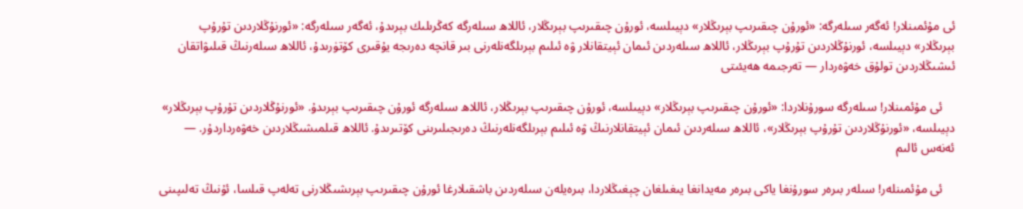ئى مۇئمىنلار! ئەگەر سىلەرگە: «ئورۇن چىقىرىپ بېرىڭلار» دېيىلسە، ئورۇن چىقىرىپ بېرىڭلار، ئاللاھ سىلەرگە كەڭرىلىك بېرىدۇ، ئەگەر سىلەرگە: «ئورنۇڭلاردىن تۇرۇپ بېرىڭلار» دېيىلسە، ئورنۇڭلاردىن تۇرۇپ بېرىڭلار، ئاللاھ سىلەردىن ئىمان ئېيتقانلار ۋە ئىلىم بېرىلگەنلەرنى بىر قانچە دەرىجە يۇقىرى كۆتۈرىدۇ، ئاللاھ سىلەرنىڭ قىلىۋاتقان ئىشىڭلاردىن تولۇق خەۋەردار — تەرجىمە ھەيئىتى

    ئى مۇئمىنلار! سىلەرگە سورۇنلاردا: «ئورۇن چىقىرىپ بېرىڭلار» دېيىلسە، ئورۇن چىقىرىپ بېرىڭلار، ئاللاھ سىلەرگە ئورۇن چىقىرىپ بېرىدۇ. «ئورنۇڭلاردىن تۇرۇپ بېرىڭلار» دېيىلسە، «ئورنۇڭلاردىن تۇرۇپ بېرىڭلار»، ئاللاھ سىلەردىن ئىمان ئېيتقانلارنىڭ ۋە ئىلىم بېرىلگەنلەرنىڭ دەرىجىلىرىنى كۆتىرىدۇ. ئاللاھ قىلمىشىڭلاردىن خەۋەرداردۇر. — ئەنەس ئالىم

    ئى مۇئمىنلەر! سىلەر بىرەر سورۇنغا ياكى بىرەر مەيدانغا يىغىلغان چېغىڭلاردا، بىرەيلەن سىلەردىن باشقىلارغا ئورۇن چىقىرىپ بېرىشىڭلارنى تەلەپ قىلسا، ئۇنىڭ تەلىپىنى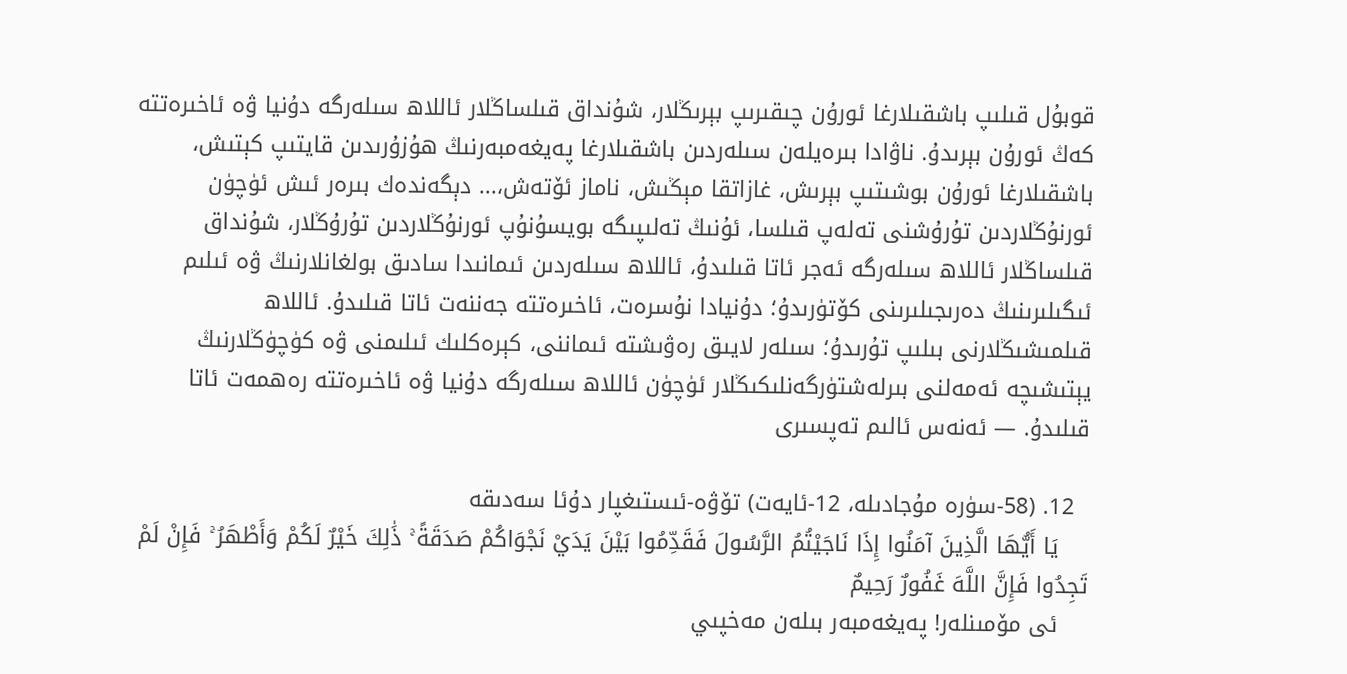قوبۇل قىلىپ باشقىلارغا ئورۇن چىقىرىپ بېرىڭلار، شۇنداق قىلساڭلار ئاللاھ سىلەرگە دۇنيا ۋە ئاخىرەتتە كەڭ ئورۇن بېرىدۇ. ناۋادا بىرەيلەن سىلەردىن باشقىلارغا پەيغەمبەرنىڭ ھۇزۇرىدىن قايتىپ كېتىش، باشقىلارغا ئورۇن بوشىتىپ بېرىش، غازاتقا مېڭىش، ناماز ئۆتەش،... دېگەندەك بىرەر ئىش ئۈچۈن ئورنۇڭلاردىن تۇرۇشنى تەلەپ قىلسا، ئۇنىڭ تەلىپىگە بويسۇنۇپ ئورنۇڭلاردىن تۇرۇڭلار، شۇنداق قىلساڭلار ئاللاھ سىلەرگە ئەجر ئاتا قىلىدۇ، ئاللاھ سىلەردىن ئىمانىدا سادىق بولغانلارنىڭ ۋە ئىلىم ئىگىلىرىنىڭ دەرىجىلىرىنى كۆتۈرىدۇ؛ دۇنيادا نۇسرەت، ئاخىرەتتە جەننەت ئاتا قىلىدۇ. ئاللاھ قىلمىشىڭلارنى بىلىپ تۇرىدۇ؛ سىلەر لايىق رەۋىشتە ئىماننى، كېرەكلىك ئىلىمنى ۋە كۈچۈڭلارنىڭ يېتىشىچە ئەمەلنى بىرلەشتۈرگەنلىكىڭلار ئۈچۈن ئاللاھ سىلەرگە دۇنيا ۋە ئاخىرەتتە رەھمەت ئاتا قىلىدۇ. — ئەنەس ئالىم تەپسىرى

  12. (58-سۈرە مۇجادىلە، 12-ئايەت) تۆۋە-ئىستىغپار دۇئا سەدىقە
    يَا أَيُّهَا الَّذِينَ آمَنُوا إِذَا نَاجَيْتُمُ الرَّسُولَ فَقَدِّمُوا بَيْنَ يَدَيْ نَجْوَاكُمْ صَدَقَةً ۚ ذَٰلِكَ خَيْرٌ لَكُمْ وَأَطْهَرُ ۚ فَإِنْ لَمْ تَجِدُوا فَإِنَّ اللَّهَ غَفُورٌ رَحِيمٌ
    ئى مۆمىنلەر! پەيغەمبەر بىلەن مەخپىي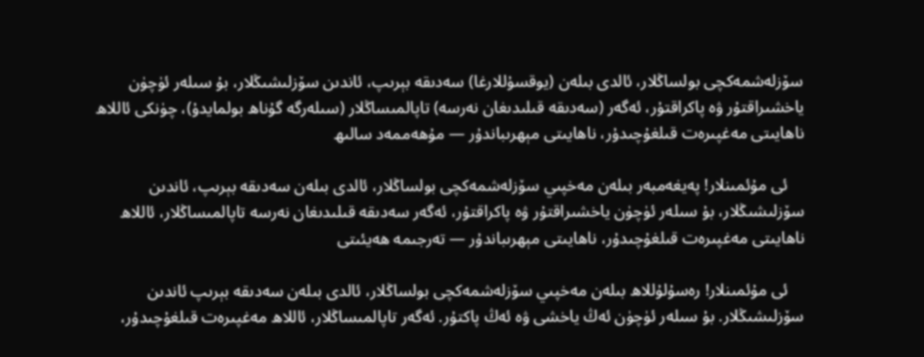سۆزلەشمەكچى بولساڭلار، ئالدى بىلەن (يوقسۇللارغا) سەدىقە بېرىپ، ئاندىن سۆزلىشىڭلار، بۇ سىلەر ئۈچۈن ياخشىراقتۇر ۋە پاكراقتۇر، ئەگەر (سەدىقە قىلىدىغان نەرسە) تاپالمىساڭلار (سىلەرگە گۇناھ بولمايدۇ)، چۈنكى ئاللاھ ناھايىتى مەغپىرەت قىلغۇچىدۇر، ناھايىتى مېھرىباندۇر — مۇھەممەد سالىھ

    ئى مۇئمىنلار! پەيغەمبەر بىلەن مەخپىي سۆزلەشمەكچى بولساڭلار، ئالدى بىلەن سەدىقە بېرىپ، ئاندىن سۆزلىشىڭلار، بۇ سىلەر ئۈچۈن ياخشىراقتۇر ۋە پاكراقتۇر، ئەگەر سەدىقە قىلىدىغان نەرسە تاپالمىساڭلار، ئاللاھ ناھايىتى مەغپىرەت قىلغۇچىدۇر، ناھايىتى مېھرىباندۇر — تەرجىمە ھەيئىتى

    ئى مۇئمىنلار! رەسۇلۇللاھ بىلەن مەخپىي سۆزلەشمەكچى بولساڭلار، ئالدى بىلەن سەدىقە بېرىپ ئاندىن سۆزلىشىڭلار. بۇ سىلەر ئۈچۈن ئەڭ ياخشى ۋە ئەڭ پاكتۇر. ئەگەر تاپالمىساڭلار، ئاللاھ مەغپىرەت قىلغۇچىدۇر،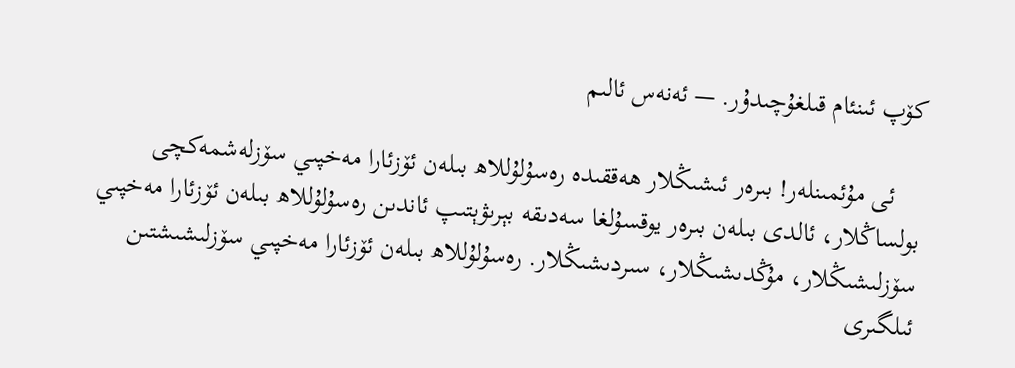كۆپ ئىنئام قىلغۇچىدۇر. — ئەنەس ئالىم

    ئى مۇئمىنلەر! بىرەر ئىشىڭلار ھەققىدە رەسۇلۇللاھ بىلەن ئۆزئارا مەخپىي سۆزلەشمەكچى بولساڭلار، ئالدى بىلەن بىرەر يوقسۇلغا سەدىقە بېرىۋېتىپ ئاندىن رەسۇلۇللاھ بىلەن ئۆزئارا مەخپىي سۆزلىشىڭلار، مۇڭدىشىڭلار، سىردىشىڭلار. رەسۇلۇللاھ بىلەن ئۆزئارا مەخپىي سۆزلىشىشتىن ئىلگىرى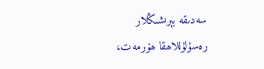سەدىقە بېرىشىڭلار رەسۇلۇللاھقا ھۆرمەت،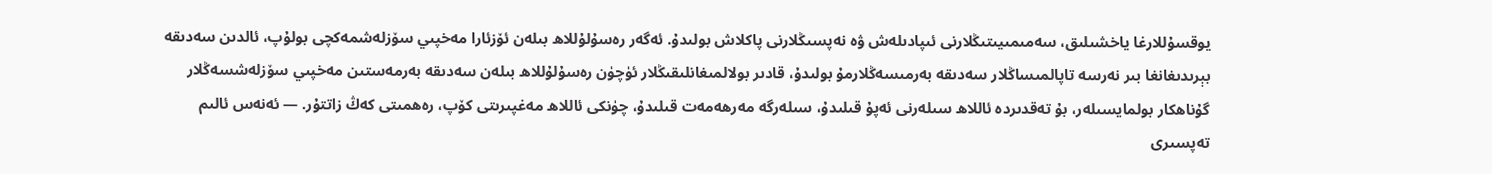يوقسۇللارغا ياخشىلىق، سەمىمىيىتىڭلارنى ئىپادىلەش ۋە نەپسىڭلارنى پاكلاش بولىدۇ. ئەگەر رەسۇلۇللاھ بىلەن ئۆزئارا مەخپىي سۆزلەشمەكچى بولۇپ، ئالدىن سەدىقە بېرىدىغانغا بىر نەرسە تاپالمىساڭلار سەدىقە بەرمىسەڭلارمۇ بولىدۇ، قادىر بولالمىغانلىقىڭلار ئۈچۈن رەسۇلۇللاھ بىلەن سەدىقە بەرمەستىن مەخپىي سۆزلەشسەڭلار گۇناھكار بولمايسىلەر، بۇ تەقدىردە ئاللاھ سىلەرنى ئەپۇ قىلىدۇ، سىلەرگە مەرھەمەت قىلىدۇ، چۈنكى ئاللاھ مەغپىرىتى كۆپ، رەھمىتى كەڭ زاتتۇر. — ئەنەس ئالىم تەپسىرى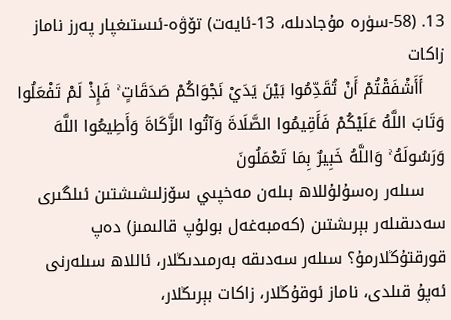13. (58-سۈرە مۇجادىلە، 13-ئايەت) تۆۋە-ئىستىغپار پەرز ناماز زاكات
    أَأَشْفَقْتُمْ أَنْ تُقَدِّمُوا بَيْنَ يَدَيْ نَجْوَاكُمْ صَدَقَاتٍ ۚ فَإِذْ لَمْ تَفْعَلُوا وَتَابَ اللَّهُ عَلَيْكُمْ فَأَقِيمُوا الصَّلَاةَ وَآتُوا الزَّكَاةَ وَأَطِيعُوا اللَّهَ وَرَسُولَهُ ۚ وَاللَّهُ خَبِيرٌ بِمَا تَعْمَلُونَ
    سىلەر رەسۇلۇللاھ بىلەن مەخپىي سۆزلىشىشتىن ئىلگىرى سەدىقىلەر بېرىشتىن (كەمبەغەل بولۇپ قالىمىز) دەپ قورقتۇڭلارمۇ؟ سىلەر سەدىقە بەرمىدىڭلار، ئاللاھ سىلەرنى ئەپۇ قىلدى، ناماز ئوقۇڭلار، زاكات بېرىڭلار،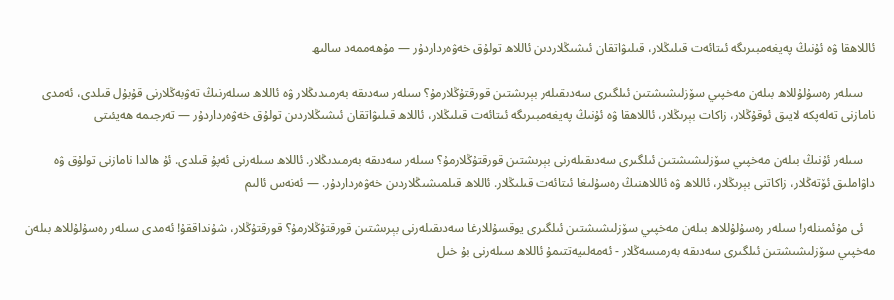ئاللاھقا ۋە ئۇنىڭ پەيغەمبىرىگە ئىتائەت قىلىڭلار، قىلىۋاتقان ئىشىڭلاردىن ئاللاھ تولۇق خەۋەرداردۇر — مۇھەممەد سالىھ

    سىلەر رەسۇلۇللاھ بىلەن مەخپىي سۆزلىشىشتىن ئىلگىرى سەدىقىلەر بېرىشتىن قورقتۇڭلارمۇ؟ سىلەر سەدىقە بەرمىدىڭلار ۋە ئاللاھ سىلەرنىڭ تەۋبەڭلارنى قۇبۇل قىلدى، ئەمدى نامازنى تەلەپكە لايىق ئوقۇڭلار، زاكات بېرىڭلار، ئاللاھقا ۋە ئۇنىڭ پەيغەمبىرىگە ئىتائەت قىلىڭلار، ئاللاھ قىلىۋاتقان ئىشىڭلاردىن تولۇق خەۋەرداردۇر — تەرجىمە ھەيئىتى

    سىلەر ئۇنىڭ بىلەن مەخپىي سۆزلىشىشتىن ئىلگىرى سەدىقىلەرنى بېرىشتىن قورقتۇڭلارمۇ؟ سىلەر سەدىقە بەرمىدىڭلار. ئاللاھ سىلەرنى ئەپۇ قىلدى. ئۇ ھالدا نامازنى تولۇق ۋە داۋاملىق ئۆتەڭلار، زاكاتنى بېرىڭلار، ئاللاھ ۋە ئاللاھنىڭ رەسۇلىغا ئىتائەت قىلىڭلار. ئاللاھ قىلمىشىڭلاردىن خەۋەرداردۇر. — ئەنەس ئالىم

    ئى مۇئمىنلەر! سىلەر رەسۇلۇللاھ بىلەن مەخپىي سۆزلىشىشتىن ئىلگىرى يوقسۇللارغا سەدىقىلەرنى بېرىشتىن قورقتۇڭلارمۇ؟ قورقتۇڭلار، شۇنداققۇ! ئەمدى سىلەر رەسۇلۇللاھ بىلەن مەخپىي سۆزلىشىشتىن ئىلگىرى سەدىقە بەرمىسەڭلار - ئەمەلىيەتتىمۇ ئاللاھ سىلەرنى بۇ خىل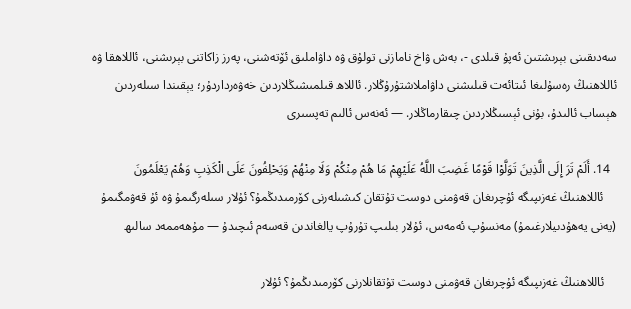سەدىقىنى بېرىشتىن ئەپۇ قىلدى -، بەش ۋاخ نامازنى تولۇق ۋە داۋاملىق ئۆتەشنى، پەرز زاكاتنى بېرىشنى، ئاللاھقا ۋە ئاللاھنىڭ رەسۇلىغا ئىتائەت قىلىشنى داۋاملاشتۇرۇڭلار. ئاللاھ قىلمىشىڭلاردىن خەۋەرداردۇر؛ يېقىندا سىلەردىن ھېساب ئالىدۇ، بۇنى ئېسىڭلاردىن چىقارماڭلار. — ئەنەس ئالىم تەپسىرى

  14. أَلَمْ تَرَ إِلَى الَّذِينَ تَوَلَّوْا قَوْمًا غَضِبَ اللَّهُ عَلَيْهِمْ مَا هُمْ مِنْكُمْ وَلَا مِنْهُمْ وَيَحْلِفُونَ عَلَى الْكَذِبِ وَهُمْ يَعْلَمُونَ
    ئاللاھنىڭ غەزىپىگە ئۇچرىغان قەۋمنى دوست تۇتقان كىشىلەرنى كۆرمىدىڭمۇ؟ ئۇلار سىلەرگىمۇ ۋە ئۇ قەۋمگىمۇ (يەنى يەھۇدىيلارغىمۇ) مەنسۇپ ئەمەس، ئۇلار بىلىپ تۇرۇپ يالغاندىن قەسەم ئىچىدۇ — مۇھەممەد سالىھ

    ئاللاھنىڭ غەزىپىگە ئۇچرىغان قەۋمنى دوست تۇتقانلارنى كۆرمىدىڭمۇ؟ ئۇلار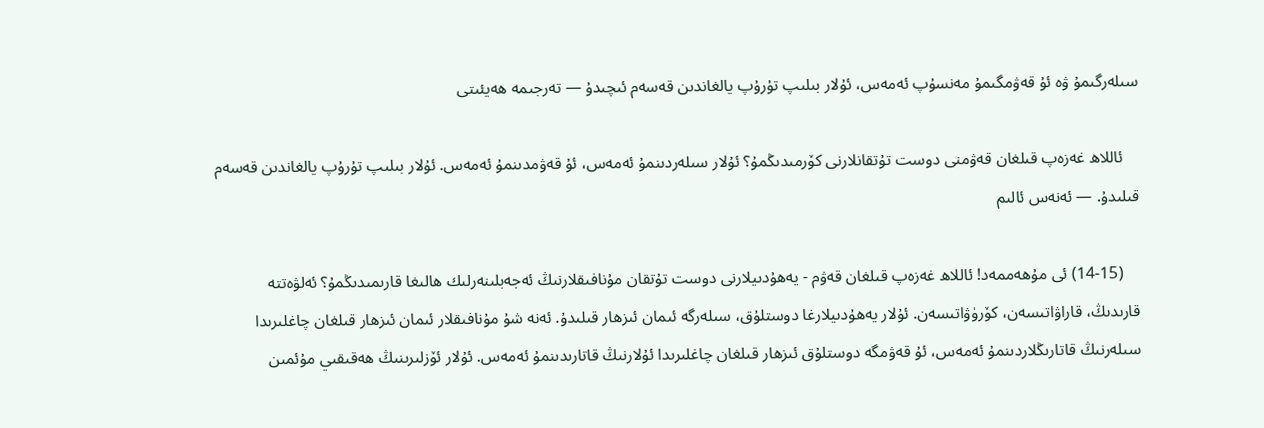سىلەرگىمۇ ۋە ئۇ قەۋمگىمۇ مەنسۇپ ئەمەس، ئۇلار بىلىپ تۇرۇپ يالغاندىن قەسەم ئىچىدۇ — تەرجىمە ھەيئىتى

    ئاللاھ غەزەپ قىلغان قەۋمنى دوست تۇتقانلارنى كۆرمىدىڭمۇ؟ ئۇلار سىلەردىنمۇ ئەمەس، ئۇ قەۋمدىنمۇ ئەمەس. ئۇلار بىلىپ تۇرۇپ يالغاندىن قەسەم قىلىدۇ. — ئەنەس ئالىم

    (14-15) ئى مۇھەممەد! ئاللاھ غەزەپ قىلغان قەۋم - يەھۇدىيلارنى دوست تۇتقان مۇنافىقلارنىڭ ئەجەبلىنەرلىك ھالىغا قارىمىدىڭمۇ؟ ئەلۋەتتە قارىدىڭ، قاراۋاتىسەن، كۆرۈۋاتىسەن. ئۇلار يەھۇدىيلارغا دوستلۇق، سىلەرگە ئىمان ئىزھار قىلىدۇ. ئەنە شۇ مۇنافىقلار ئىمان ئىزھار قىلغان چاغلىرىدا سىلەرنىڭ قاتارىڭلاردىنمۇ ئەمەس، ئۇ قەۋمگە دوستلۇق ئىزھار قىلغان چاغلىرىدا ئۇلارنىڭ قاتارىدىنمۇ ئەمەس. ئۇلار ئۆزلىرىنىڭ ھەقىقىي مۇئمىن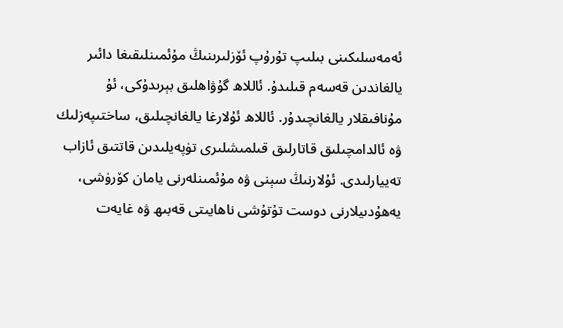ئەمەسلىكىنى بىلىپ تۇرۇپ ئۆزلىرىنىڭ مۇئمىنلىقىغا دائىر يالغاندىن قەسەم قىلىدۇ. ئاللاھ گۇۋاھلىق بېرىدۇكى، ئۇ مۇنافىقلار يالغانچىدۇر. ئاللاھ ئۇلارغا يالغانچىلىق، ساختىپەزلىك ۋە ئالدامچىلىق قاتارلىق قىلمىشلىرى تۈپەيلىدىن قاتتىق ئازاب تەييارلىدى. ئۇلارنىڭ سېنى ۋە مۇئمىنلەرنى يامان كۆرۈشى، يەھۇدىيلارنى دوست تۇتۇشى ناھايىتى قەبىھ ۋە غايەت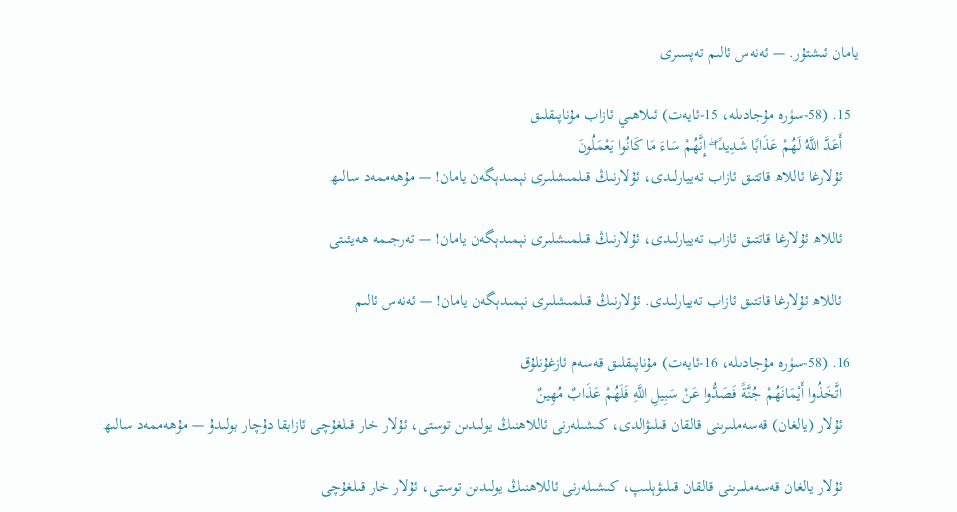يامان ئىشتۇر. — ئەنەس ئالىم تەپسىرى

  15. (58-سۈرە مۇجادىلە، 15-ئايەت) ئىلاھىي ئازاب مۇناپىقلىق
    أَعَدَّ اللَّهُ لَهُمْ عَذَابًا شَدِيدًا ۖ إِنَّهُمْ سَاءَ مَا كَانُوا يَعْمَلُونَ
    ئۇلارغا ئاللاھ قاتتىق ئازاب تەييارلىدى، ئۇلارنىڭ قىلمىشلىرى نېمىدېگەن يامان! — مۇھەممەد سالىھ

    ئاللاھ ئۇلارغا قاتتىق ئازاب تەييارلىدى، ئۇلارنىڭ قىلمىشلىرى نېمىدېگەن يامان! — تەرجىمە ھەيئىتى

    ئاللاھ ئۇلارغا قاتتىق ئازاب تەييارلىدى. ئۇلارنىڭ قىلمىشلىرى نېمىدېگەن يامان! — ئەنەس ئالىم

  16. (58-سۈرە مۇجادىلە، 16-ئايەت) مۇناپىقلىق قەسەم ئازغۇنلۇق
    اتَّخَذُوا أَيْمَانَهُمْ جُنَّةً فَصَدُّوا عَنْ سَبِيلِ اللَّهِ فَلَهُمْ عَذَابٌ مُهِينٌ
    ئۇلار (يالغان) قەسەملىرىنى قالقان قىلىۋالدى، كىشىلەرنى ئاللاھنىڭ يولىدىن توستى، ئۇلار خار قىلغۇچى ئازابقا دۇچار بولىدۇ — مۇھەممەد سالىھ

    ئۇلار يالغان قەسەملىرىنى قالقان قىلىۋېلىپ، كىشىلەرنى ئاللاھنىڭ يولىدىن توستى، ئۇلار خار قىلغۇچى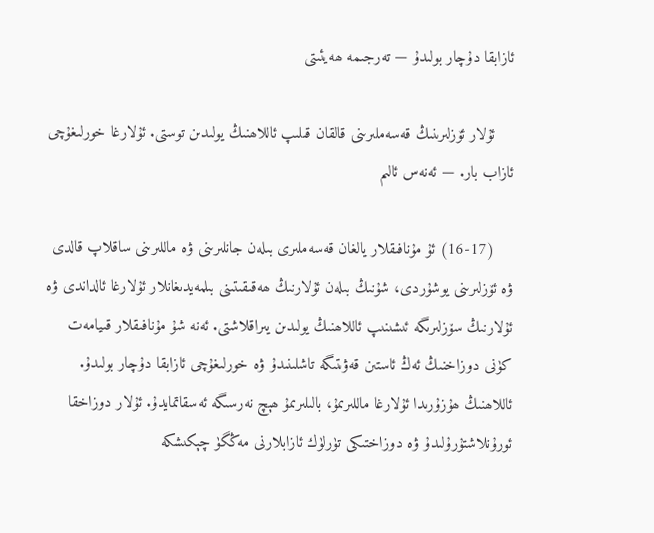ئازابقا دۇچار بولىدۇ — تەرجىمە ھەيئىتى

    ئۇلار ئۆزلىرىنىڭ قەسەملىرىنى قالقان قىلىپ ئاللاھنىڭ يولىدىن توستى. ئۇلارغا خورلىغۇچى ئازاب بار. — ئەنەس ئالىم

    (16-17) ئۇ مۇنافىقلار يالغان قەسەملىرى بىلەن جانلىرىنى ۋە ماللىرىنى ساقلاپ قالدى ۋە ئۆزلىرىنى يوشۇردى، شۇنىڭ بىلەن ئۇلارنىڭ ھەقىقىتىنى بىلمەيدىغانلار ئۇلارغا ئالداندى ۋە ئۇلارنىڭ سۆزلىرىگە ئىشىنىپ ئاللاھنىڭ يولىدىن يىراقلاشتى. ئەنە شۇ مۇنافىقلار قىيامەت كۈنى دوزاخنىڭ ئەڭ ئاستىن قەۋىتىگە تاشلىنىدۇ ۋە خورلىغۇچى ئازابقا دۇچار بولىدۇ. ئاللاھنىڭ ھۇزۇرىدا ئۇلارغا ماللىرىمۇ، بالىلىرىمۇ ھېچ نەرسىگە ئەسقاتمايدۇ. ئۇلار دوزاخقا ئورۇنلاشتۇرۇلىدۇ ۋە دوزاختىكى تۈرلۈك ئازابلارنى مەڭگۈ چېكىشكە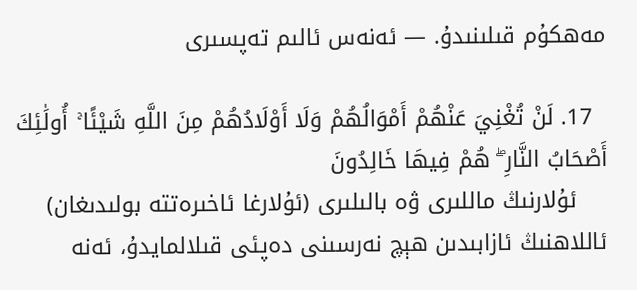مەھكۇم قىلىنىدۇ. — ئەنەس ئالىم تەپسىرى

  17. لَنْ تُغْنِيَ عَنْهُمْ أَمْوَالُهُمْ وَلَا أَوْلَادُهُمْ مِنَ اللَّهِ شَيْئًا ۚ أُولَٰئِكَ أَصْحَابُ النَّارِ ۖ هُمْ فِيهَا خَالِدُونَ
    ئۇلارنىڭ ماللىرى ۋە بالىلىرى (ئۇلارغا ئاخىرەتتە بولىدىغان) ئاللاھنىڭ ئازابىدىن ھېچ نەرسىنى دەپئى قىلالمايدۇ، ئەنە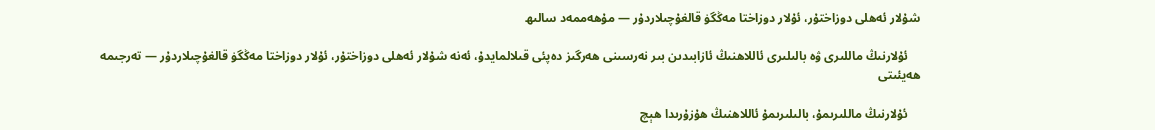شۇلار ئەھلى دوزاختۇر، ئۇلار دوزاختا مەڭگۈ قالغۇچىلاردۇر — مۇھەممەد سالىھ

    ئۇلارنىڭ ماللىرى ۋە بالىلىرى ئاللاھنىڭ ئازابىدىن بىر نەرسىنى ھەرگىز دەپئى قىلالمايدۇ، ئەنە شۇلار ئەھلى دوزاختۇر، ئۇلار دوزاختا مەڭگۈ قالغۇچىلاردۇر — تەرجىمە ھەيئىتى

    ئۇلارنىڭ ماللىرىمۇ، بالىلىرىمۇ ئاللاھنىڭ ھۇزۇرىدا ھېچ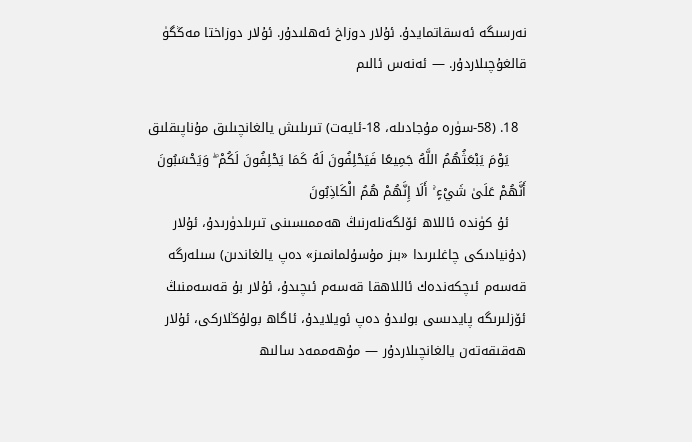نەرسىگە ئەسقاتمايدۇ. ئۇلار دوزاخ ئەھلىدۇر. ئۇلار دوزاختا مەڭگۈ قالغۇچىلاردۇر. — ئەنەس ئالىم

  18. (58-سۈرە مۇجادىلە، 18-ئايەت) تىرىلىش يالغانچىلىق مۇناپىقلىق
    يَوْمَ يَبْعَثُهُمُ اللَّهُ جَمِيعًا فَيَحْلِفُونَ لَهُ كَمَا يَحْلِفُونَ لَكُمْ ۖ وَيَحْسَبُونَ أَنَّهُمْ عَلَىٰ شَيْءٍ ۚ أَلَا إِنَّهُمْ هُمُ الْكَاذِبُونَ
    ئۇ كۈندە ئاللاھ ئۆلگەنلەرنىڭ ھەممىسىنى تىرىلدۈرىدۇ، ئۇلار (دۇنيادىكى چاغلىرىدا «بىز مۇسۇلمانمىز» دەپ يالغاندىن) سىلەرگە قەسەم ئىچكەندەك ئاللاھقا قەسەم ئىچىدۇ، ئۇلار بۇ قەسەمنىڭ ئۆزلىرىگە پايدىسى بولىدۇ دەپ ئويلايدۇ، ئاگاھ بولۇڭلاركى، ئۇلار ھەقىقەتەن يالغانچىلاردۇر — مۇھەممەد سالىھ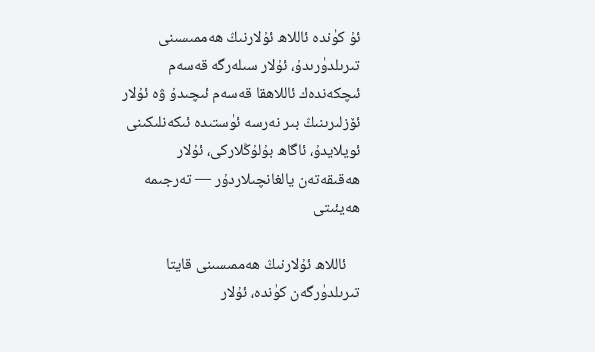ئۇ كۈندە ئاللاھ ئۇلارنىڭ ھەممىسىنى تىرىلدۈرىدۇ، ئۇلار سىلەرگە قەسەم ئىچكەندەك ئاللاھقا قەسەم ئىچىدۇ ۋە ئۇلار ئۆزلىرىنىڭ بىر نەرسە ئۈستىدە ئىكەنلىكىنى ئويلايدۇ، ئاگاھ بۇلۇڭلاركى، ئۇلار ھەقىقەتەن يالغانچىلاردۇر — تەرجىمە ھەيئىتى

    ئاللاھ ئۇلارنىڭ ھەممىسىنى قايتا تىرىلدۈرگەن كۈندە، ئۇلار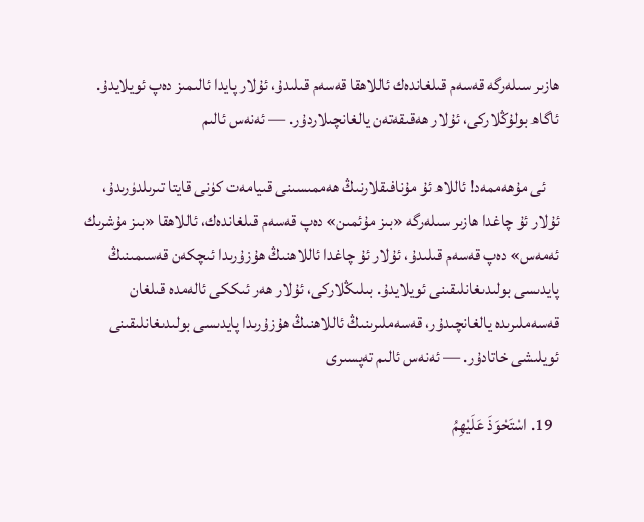ھازىر سىلەرگە قەسەم قىلغاندەك ئاللاھقا قەسەم قىلىدۇ، ئۇلار پايدا ئالىمىز دەپ ئويلايدۇ. ئاگاھ بولۇڭلاركى، ئۇلار ھەقىقەتەن يالغانچىلاردۇر. — ئەنەس ئالىم

    ئى مۇھەممەد! ئاللاھ ئۇ مۇنافىقلارنىڭ ھەممىسىنى قىيامەت كۈنى قايتا تىرىلدۈرىدۇ، ئۇلار ئۇ چاغدا ھازىر سىلەرگە «بىز مۇئمىن» دەپ قەسەم قىلغاندەك، ئاللاھقا «بىز مۇشرىك ئەمەس» دەپ قەسەم قىلىدۇ، ئۇلار ئۇ چاغدا ئاللاھنىڭ ھۇزۇرىدا ئىچكەن قەسىمىنىڭ پايدىسى بولىدىغانلىقىنى ئويلايدۇ. بىلىڭلاركى، ئۇلار ھەر ئىككى ئالەمدە قىلغان قەسەملىرىدە يالغانچىدۇر، قەسەملىرىنىڭ ئاللاھنىڭ ھۇزۇرىدا پايدىسى بولىدىغانلىقىنى ئويلىشى خاتادۇر. — ئەنەس ئالىم تەپسىرى

  19. اسْتَحْوَذَ عَلَيْهِمُ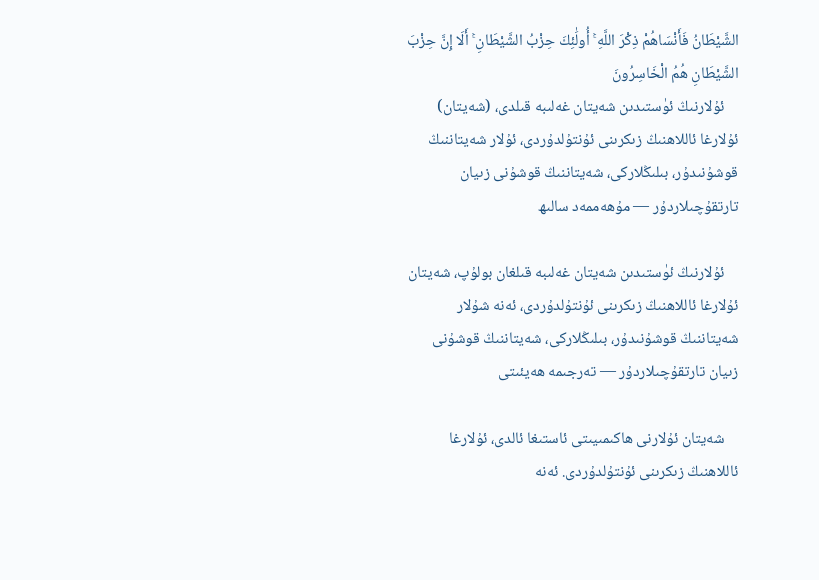الشَّيْطَانُ فَأَنْسَاهُمْ ذِكْرَ اللَّهِ ۚ أُولَٰئِكَ حِزْبُ الشَّيْطَانِ ۚ أَلَا إِنَّ حِزْبَ الشَّيْطَانِ هُمُ الْخَاسِرُونَ
    ئۇلارنىڭ ئۈستىدىن شەيتان غەلىبە قىلدى، (شەيتان) ئۇلارغا ئاللاھنىڭ زىكرىنى ئۇنتۇلدۇردى، ئۇلار شەيتاننىڭ قوشۇنىدۇر، بىلىڭلاركى، شەيتاننىڭ قوشۇنى زىيان تارتقۇچىلاردۇر — مۇھەممەد سالىھ

    ئۇلارنىڭ ئۈستىدىن شەيتان غەلىبە قىلغان بولۇپ، شەيتان ئۇلارغا ئاللاھنىڭ زىكرىنى ئۇنتۇلدۇردى، ئەنە شۇلار شەيتاننىڭ قوشۇنىدۇر، بىلىڭلاركى، شەيتاننىڭ قوشۇنى زىيان تارتقۇچىلاردۇر — تەرجىمە ھەيئىتى

    شەيتان ئۇلارنى ھاكىمىيىتى ئاستىغا ئالدى، ئۇلارغا ئاللاھنىڭ زىكرىنى ئۇنتۇلدۇردى. ئەنە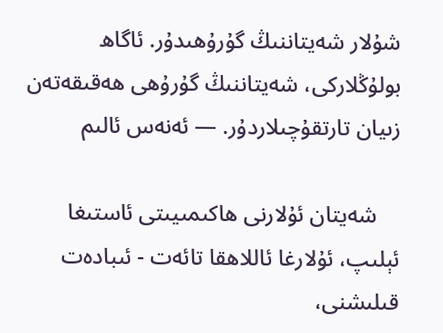شۇلار شەيتاننىڭ گۇرۇھىدۇر. ئاگاھ بولۇڭلاركى، شەيتاننىڭ گۇرۇھى ھەقىقەتەن زىيان تارتقۇچىلاردۇر. — ئەنەس ئالىم

    شەيتان ئۇلارنى ھاكىمىيىتى ئاستىغا ئېلىپ، ئۇلارغا ئاللاھقا تائەت - ئىبادەت قىلىشنى،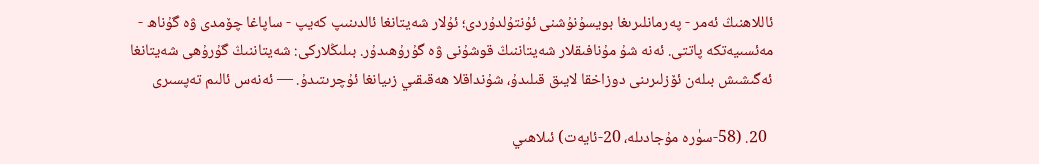ئاللاھنىڭ ئەمر - پەرمانلىرىغا بويسۇنۇشنى ئۇنتۇلدۇردى؛ ئۇلار شەيتانغا ئالدىنىپ كەيپ - ساپاغا چۆمدى ۋە گۇناھ - مەئسىيەتكە پاتتى. ئەنە شۇ مۇنافىقلار شەيتاننىڭ قوشۇنى ۋە گۇرۇھىدۇر. بىلىڭلاركى: شەيتاننىڭ گۇرۇھى شەيتانغا ئەگىشىش بىلەن ئۆزلىرىنى دوزاخقا لايىق قىلىدۇ، شۇنداقلا ھەقىقىي زىيانغا ئۇچرىتىدۇ. — ئەنەس ئالىم تەپسىرى

  20. (58-سۈرە مۇجادىلە، 20-ئايەت) ئىلاھىي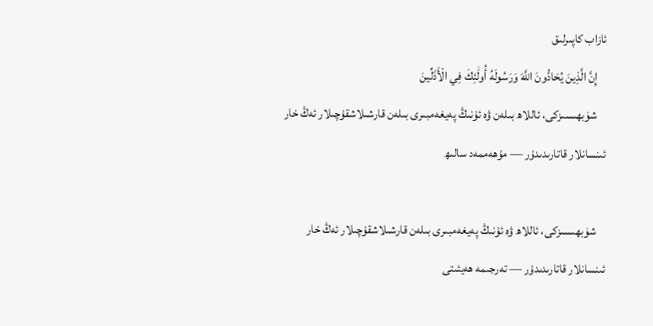ئازاب كاپىرلىق
    إِنَّ الَّذِينَ يُحَادُّونَ اللَّهَ وَرَسُولَهُ أُولَٰئِكَ فِي الْأَذَلِّينَ
    شۈبھىسىزكى، ئاللاھ بىلەن ۋە ئۇنىڭ پەيغەمبىرى بىلەن قارشىلاشقۇچىلار ئەڭ خار ئىنسانلار قاتارىدىدۇر — مۇھەممەد سالىھ

    شۈبھىسىزكى، ئاللاھ ۋە ئۇنىڭ پەيغەمبىرى بىلەن قارشىلاشقۇچىلار ئەڭ خار ئىنسانلار قاتارىدىدۇر — تەرجىمە ھەيئىتى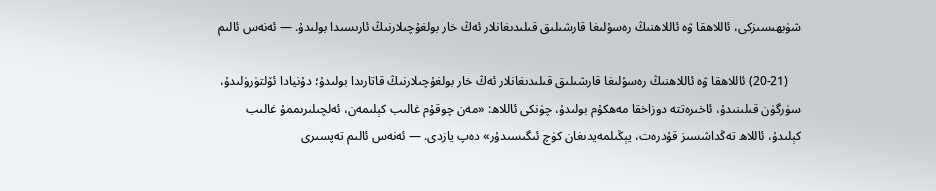شۈبھىسىزكى، ئاللاھقا ۋە ئاللاھنىڭ رەسۇلىغا قارشىلىق قىلىدىغانلار ئەڭ خار بولغۇچىلارنىڭ ئارىسىدا بولىدۇ. — ئەنەس ئالىم

    (20-21) ئاللاھقا ۋە ئاللاھنىڭ رەسۇلىغا قارشىلىق قىلىدىغانلار ئەڭ خار بولغۇچىلارنىڭ قاتارىدا بولىدۇ؛ دۇنيادا ئۆلتۈرۈلىدۇ، سۈرگۈن قىلىنىدۇ، ئاخىرەتتە دوزاخقا مەھكۇم بولىدۇ، چۈنكى ئاللاھ: «مەن چوقۇم غالىب كېلىمەن، ئەلچىلىرىممۇ غالىب كېلىدۇ، ئاللاھ تەڭداشسىز قۇدرەت، يېڭىلمەيدىغان كۈچ ئىگىسىدۇر» دەپ يازدى. — ئەنەس ئالىم تەپسىرى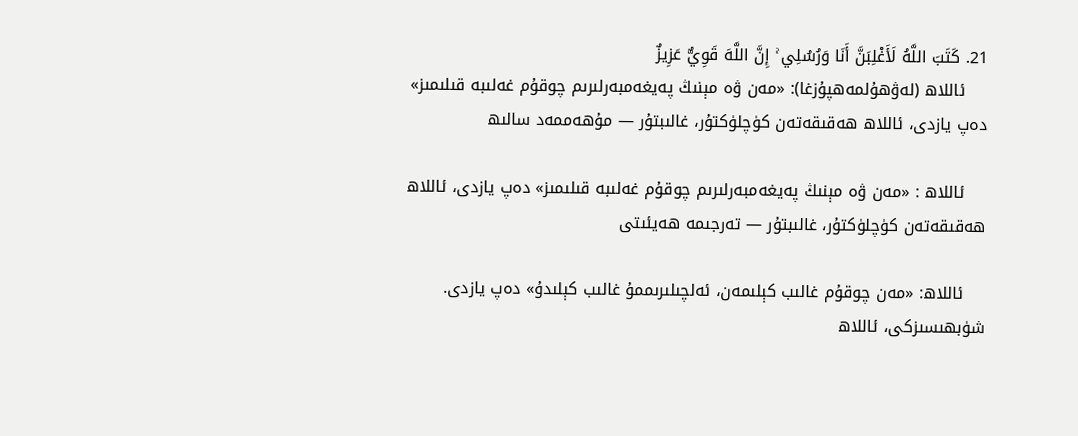21. كَتَبَ اللَّهُ لَأَغْلِبَنَّ أَنَا وَرُسُلِي ۚ إِنَّ اللَّهَ قَوِيٌّ عَزِيزٌ
    ئاللاھ (لەۋھۇلمەھپۇزغا): «مەن ۋە مېنىڭ پەيغەمبەرلىرىم چوقۇم غەلىبە قىلىمىز» دەپ يازدى، ئاللاھ ھەقىقەتەن كۈچلۈكتۇر، غالىبتۇر — مۇھەممەد سالىھ

    ئاللاھ : «مەن ۋە مېنىڭ پەيغەمبەرلىرىم چوقۇم غەلىبە قىلىمىز» دەپ يازدى، ئاللاھ ھەقىقەتەن كۈچلۈكتۇر، غالىبتۇر — تەرجىمە ھەيئىتى

    ئاللاھ: «مەن چوقۇم غالىب كېلىمەن، ئەلچىلىرىممۇ غالىب كېلىدۇ» دەپ يازدى. شۈبھىسىزكى، ئاللاھ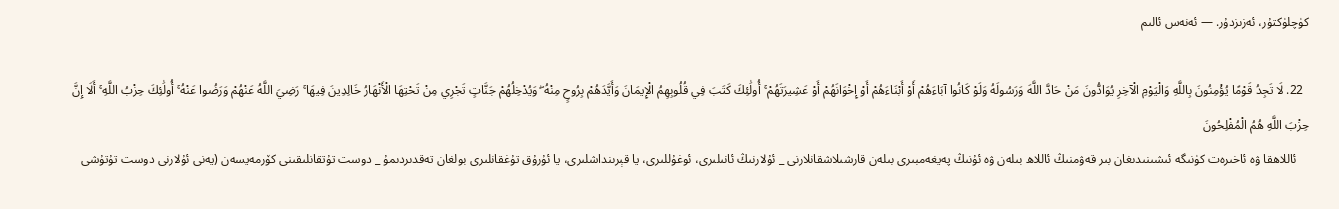كۈچلۈكتۇر، ئەزىزدۇر. — ئەنەس ئالىم

  22. لَا تَجِدُ قَوْمًا يُؤْمِنُونَ بِاللَّهِ وَالْيَوْمِ الْآخِرِ يُوَادُّونَ مَنْ حَادَّ اللَّهَ وَرَسُولَهُ وَلَوْ كَانُوا آبَاءَهُمْ أَوْ أَبْنَاءَهُمْ أَوْ إِخْوَانَهُمْ أَوْ عَشِيرَتَهُمْ ۚ أُولَٰئِكَ كَتَبَ فِي قُلُوبِهِمُ الْإِيمَانَ وَأَيَّدَهُمْ بِرُوحٍ مِنْهُ ۖ وَيُدْخِلُهُمْ جَنَّاتٍ تَجْرِي مِنْ تَحْتِهَا الْأَنْهَارُ خَالِدِينَ فِيهَا ۚ رَضِيَ اللَّهُ عَنْهُمْ وَرَضُوا عَنْهُ ۚ أُولَٰئِكَ حِزْبُ اللَّهِ ۚ أَلَا إِنَّ حِزْبَ اللَّهِ هُمُ الْمُفْلِحُونَ
    ئاللاھقا ۋە ئاخىرەت كۈنىگە ئىشىنىدىغان بىر قەۋمنىڭ ئاللاھ بىلەن ۋە ئۇنىڭ پەيغەمبىرى بىلەن قارشىلاشقانلارنى _ ئۇلارنىڭ ئانىلىرى، ئوغۇللىرى، يا قېرىنداشلىرى، يا ئۇرۇق تۇغقانلىرى بولغان تەقدىردىمۇ _ دوست تۇتقانلىقىنى كۆرمەيسەن (يەنى ئۇلارنى دوست تۇتۇشى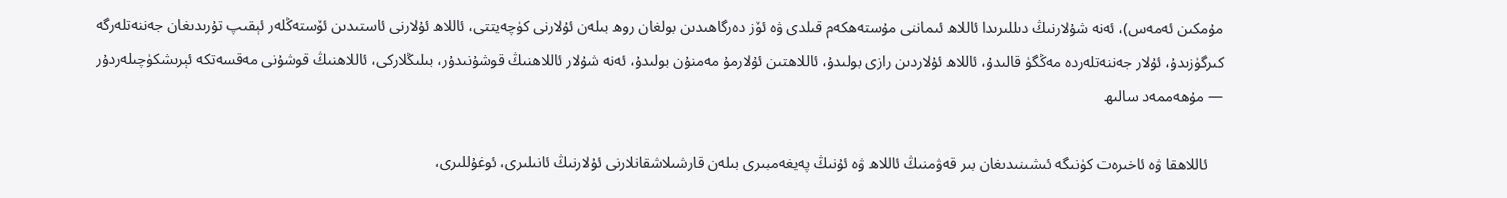مۇمكىن ئەمەس)، ئەنە شۇلارنىڭ دىللىرىدا ئاللاھ ئىماننى مۇستەھكەم قىلدى ۋە ئۆز دەرگاھىدىن بولغان روھ بىلەن ئۇلارنى كۈچەيتتى، ئاللاھ ئۇلارنى ئاستىدىن ئۆستەڭلەر ئېقىپ تۇرىدىغان جەننەتلەرگە كىرگۈزىدۇ، ئۇلار جەننەتلەردە مەڭگۈ قالىدۇ، ئاللاھ ئۇلاردىن رازى بولىدۇ، ئاللاھتىن ئۇلارمۇ مەمنۇن بولىدۇ، ئەنە شۇلار ئاللاھنىڭ قوشۇنىدۇر، بىلىڭلاركى، ئاللاھنىڭ قوشۇنى مەقسەتكە ئېرىشكۈچىلەردۇر — مۇھەممەد سالىھ

    ئاللاھقا ۋە ئاخىرەت كۈنىگە ئىشىنىدىغان بىر قەۋمنىڭ ئاللاھ ۋە ئۇنىڭ پەيغەمبىرى بىلەن قارشىلاشقانلارنى ئۇلارنىڭ ئانىلىرى، ئوغۇللىرى،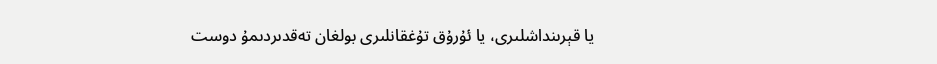يا قېرىنداشلىرى، يا ئۇرۇق تۇغقانلىرى بولغان تەقدىردىمۇ دوست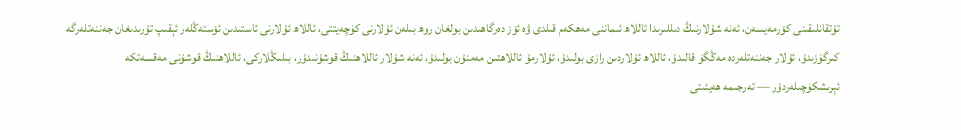تۇتقانلىقىنى كۆرمەيسەن، ئەنە شۇلارنىڭ دىللىرىدا ئاللاھ ئىماننى مەھكەم قىلدى ۋە ئۆز دەرگاھىدىن بولغان روھ بىلەن ئۇلارنى كۈچەيتتى، ئاللاھ ئۇلارنى ئاستىدىن ئۆستەڭلەر ئېقىپ تۇرىدىغان جەننەتلەرگە كىرگۈزىدۇ، ئۇلار جەننەتلەردە مەڭگۈ قالىدۇ، ئاللاھ ئۇلاردىن رازى بولىدۇ، ئۇلارمۇ ئاللاھتىن مەمنۇن بولىدۇ، ئەنە شۇلار ئاللاھنىڭ قوشۇنىدۇر، بىلىڭلاركى، ئاللاھنىڭ قوشۇنى مەقسەتكە ئېرىشكۈچىلەردۇر — تەرجىمە ھەيئىتى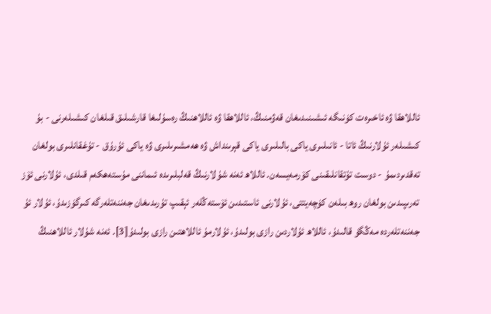ئاللاھقا ۋە ئاخىرەت كۈنىگە ئىشىنىدىغان قەۋمنىڭ، ئاللاھقا ۋە ئاللاھنىڭ رەسۇلىغا قارشىلىق قىلغان كىشىلەرنى - بۇ كىشىلەر ئۇلارنىڭ ئاتا - ئانىلىرى ياكى بالىلىرى ياكى قېرىنداش ۋە ھەمشىرىلىرى ۋە ياكى ئۇرۇق - تۇغقانلىرى بولغان تەقدىردىمۇ - دوست تۇتقانلىقىنى كۆرمەيسەن. ئاللاھ ئەنە شۇلارنىڭ قەلبلىرىدە ئىماننى مۇستەھكەم قىلدى، ئۇلارنى ئۆز تەرىپىدىن بولغان روھ بىلەن كۈچەيتتى، ئۇلارنى ئاستىدىن ئۆستەڭلەر ئېقىپ تۇرىدىغان جەننەتلەرگە كىرگۈزىدۇ، ئۇلار ئۇ جەننەتلەردە مەڭگۈ قالىدۇ، ئاللاھ ئۇلاردىن رازى بولىدۇ، ئۇلارمۇ ئاللاھتىن رازى بولىدۇ[3]. ئەنە شۇلار ئاللاھنىڭ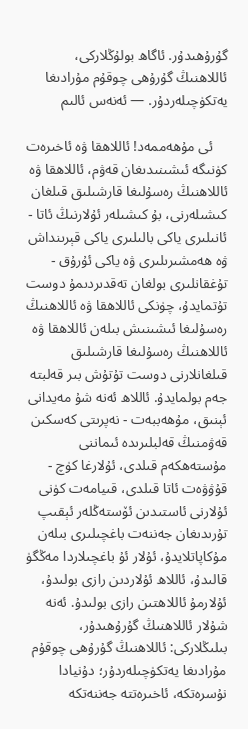گۇرۇھىدۇر. ئاگاھ بولۇڭلاركى، ئاللاھنىڭ گۇرۇھى چوقۇم مۇرادىغا يەتكۈچىلەردۇر. — ئەنەس ئالىم

    ئى مۇھەممەد! ئاللاھقا ۋە ئاخىرەت كۈنىگە ئىشىنىدىغان قەۋم، ئاللاھقا ۋە ئاللاھنىڭ رەسۇلىغا قارشىلىق قىلغان كىشىلەرنى، بۇ كىشىلەر ئۇلارنىڭ ئاتا - ئانىلىرى ياكى بالىلىرى ياكى قېرىنداش ۋە ھەمشىرىلىرى ۋە ياكى ئۇرۇق - تۇغقانلىرى بولغان تەقدىردىمۇ دوست تۇتمايدۇ، چۈنكى ئاللاھقا ۋە ئاللاھنىڭ رەسۇلىغا ئىشىنىش بىلەن ئاللاھقا ۋە ئاللاھنىڭ رەسۇلىغا قارشىلىق قىلغانلارنى دوست تۇتۇش بىر قەلبتە جەم بولمايدۇ. ئاللاھ ئەنە شۇ مەيدانى ئېنىق، مۇھەببەت - نەپرىتى كەسكىن قەۋمنىڭ قەلبلىرىدە ئىماننى مۇستەھكەم قىلدى، ئۇلارغا كۈچ - قۇۋۋەت ئاتا قىلدى، قىيامەت كۈنى ئۇلارنى ئاستىدىن ئۆستەڭلەر ئېقىپ تۇرىدىغان جەننەت باغچىلىرى بىلەن مۇكاپاتلايدۇ، ئۇلار ئۇ باغچىلاردا مەڭگۈ قالىدۇ، ئاللاھ ئۇلاردىن رازى بولىدۇ، ئۇلارمۇ ئاللاھتىن رازى بولىدۇ. ئەنە شۇلار ئاللاھنىڭ گۇرۇھىدۇر، بىلىڭلاركى: ئاللاھنىڭ گۇرۇھى چوقۇم مۇرادىغا يەتكۈچىلەردۇر؛ دۇنيادا نۇسرەتكە، ئاخىرەتتە جەننەتكە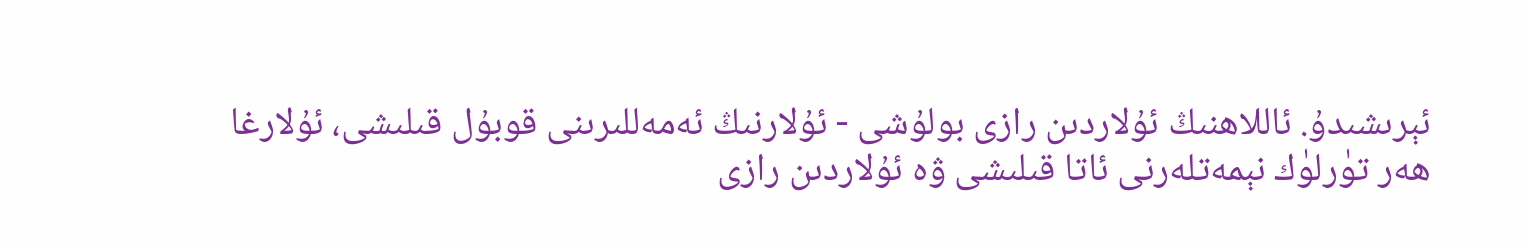ئېرىشىدۇ. ئاللاھنىڭ ئۇلاردىن رازى بولۇشى - ئۇلارنىڭ ئەمەللىرىنى قوبۇل قىلىشى، ئۇلارغا ھەر تۈرلۈك نېمەتلەرنى ئاتا قىلىشى ۋە ئۇلاردىن رازى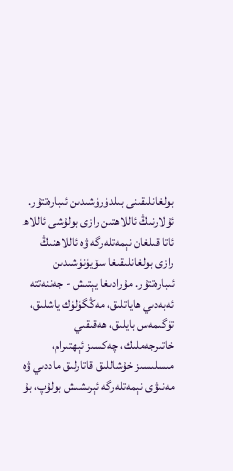بولغانلىقىنى بىلدۈرۈشىدىن ئىبارەتتۇر. ئۇلارنىڭ ئاللاھتىن رازى بولۇشى ئاللاھ ئاتا قىلغان نېمەتلەرگە ۋە ئاللاھنىڭ رازى بولغانلىقىغا سۆيۈنۈشىدىن ئىبارەتتۇر. مۇرادىغا يېتىش - جەننەتتە ئەبەدىي ھاياتلىق، مەڭگۈلۈك ياشلىق، تۈگىمەس بايلىق، ھەقىقىي خاتىرجەملىك، چەكسىز ئېھتىرام، مىسلىسىز خۇشاللىق قاتارلىق ماددىي ۋە مەنىۋى نېمەتلەرگە ئېرىشىش بولۇپ، بۇ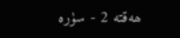ھەقتە 2 - سۈرە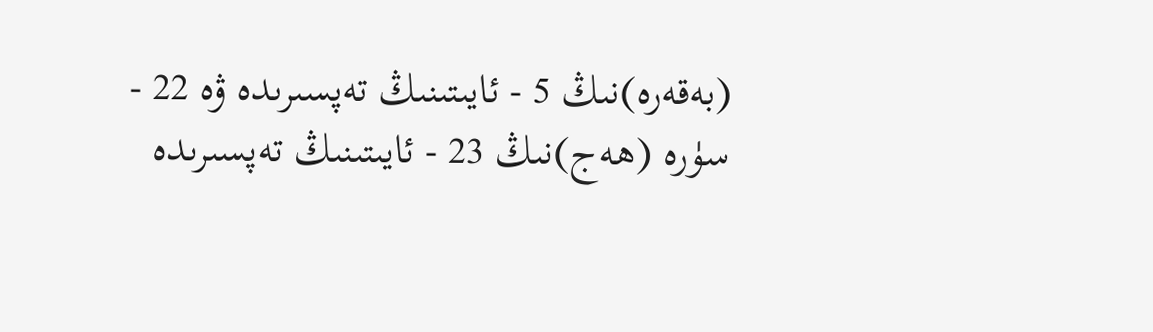(بەقەرە)نىڭ 5 - ئايىتىنىڭ تەپسىرىدە ۋە 22 - سۈرە (ھەج)نىڭ 23 - ئايىتىنىڭ تەپسىرىدە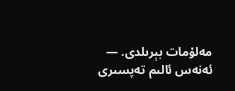مەلۇمات بېرىلدى. — ئەنەس ئالىم تەپسىرى